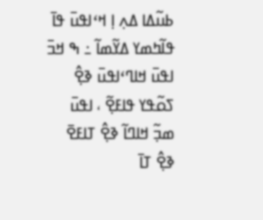ߕߎ߬ߡߊ ߡߍ߲ ߊ߲ ߞߵߊߟߎ߫ ߟߊ߫ ߟߊ߬ߤߘߌ ߡߌ߬ߘߊ߬ ߸ ߒ ߞߏ߫ ߊߟߎ߫ ߞߊߣߵߊߟߎ߫ ߢߐ߲߮ ߖߋ߬ߟߌ ߟߊߓߐ߲߬ ، ߊߟߎ߫ ߘߏ߲߬ ߞߊߣߊ߬ ߢߐ߲߮ ߠߊߓߐ߫ ߢߐ߲߮ ߠߊ߫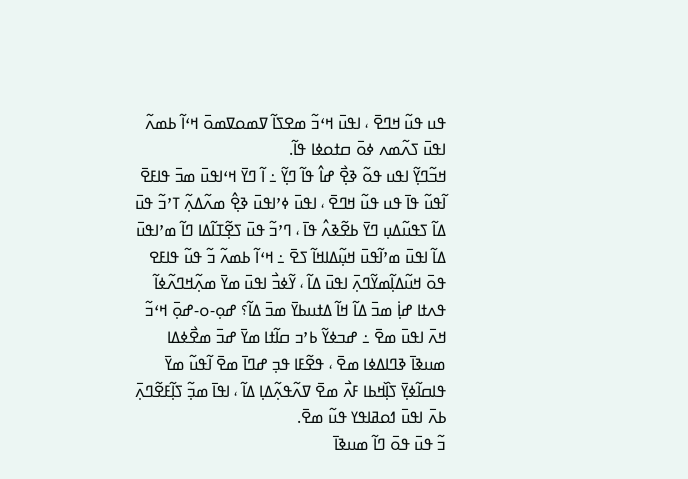ߟߎ ߟߎ߬ ߞߣߐ߫ ، ߊߟߎ߫ ߞߵߏ߬ ߘߐߖߊ߬ ߜߘߋߜߘߋ߫ ߞߵߊ߬ ߕߘߍ߬ ߊߟߎ߫ ߖߍ߬ߘߍ ߦߋ߫ ߛߙߋߦߊ ߟߊ߬.
ߞߏ߬ߣߌ߲߬ ߊߟߎ ߟߋ߬ ߢߐ߲߯ ߝߊ߮ ߟߊ߬ ߣߌ߲߬ ߸ ߊ߬ ߣߌ߫ ߞߵߊߟߎ߫ ߘߏ߫ ߟߊߓߐ߫ ߊ߬ߟߎ߬ ߟߊ߫ ߟߎ ߟߎ߬ ߞߣߐ߫ ، ߊߟߎ߫ ߦߴߊߟߎ߫ ߢߐ߲߮ ߘߍ߬ߡߍ߲߬ ߠߴߏ߬ ߟߎ߫ ߡߊ߬ ߖߟߎ߬ߡߎ߲ ߣߌ߫ ߕߐ߬ߢߍ߮ ߟߊ߫ ، ߣߴߏ߬ ߟߎ߫ ߖߐ߲߬ߠߊ߬ߡߊ ߣߊ߬ ߘߴߊߟߎ߫ ߡߊ߬ ߊߟߎ߫ ߘߴߊ߬ߟߎ߫ ߞߎ߲߬ߡߊߞߊ߬ ߖߐ߫ ߸ ߞߵߊ߬ ߕߘߍ߬ ߏ߬ ߟߎ߬ ߟߊߓߐ ߟߋ߫ ߞߎ߬ߡߊ߲߬ߘߌ߬ߣߍ߲߫ ߊߟߎ߫ ߡߊ߬ ، ߌ߬ߦߏ߯ ߊߟߎ߫ ߘߌ߫ ߘߍ߲߬ߞߣߍ߬ߦߊ߬ ߟߍߙߊ ߝߊ߲߭ ߘߏ߫ ߡߊ߬ ߞߊ߬ ߡߙߎߕߌ߫ ߘߏ߫ ߡߊ߬؟ ߝߋ߲-ߋ-ߝߋ߲߫ ߞߵߏ߬ ߞߍ߫ ߊߟߎ߫ ߘߐ߫ ߸ ߝߏߦߌ߬ ߕߴߏ ߛߊ߬ߙߊ ߘߌ߫ ߝߏ߫ ߘߐ߯ߦߡߊ ߘߎߢߊ߫ ߢߣߊߡߦߊ ߘߐ߫ ، ߟߐ߬ߓߊ ߟߏ߲ ߝߣߊ߫ ߘߐ߫ ߊ߬ߟߎ߬ ߘߌ߫ ߟߊߛߊ߬ߦߌ߲߫ ߖߊ߲߰ߞߕߊ ߓߍ߯ ߘߐ߫ ߜߍ߬ߟߍ߲߬ߡߊ߲ ߡߊ߬ ، ߊߟߊ߫ ߘߏ߲߬ ߖߊ߲߬ߓߐ߬ߣߍ߲߫ ߕߍ߫ ߊߟߎ߫ ߗߋߥߊߟߌ ߟߎ߬ ߘߐ߫.
ߏ߬ ߟߎ߫ ߟߋ߫ ߣߊ߬ ߘߎߢߊ߫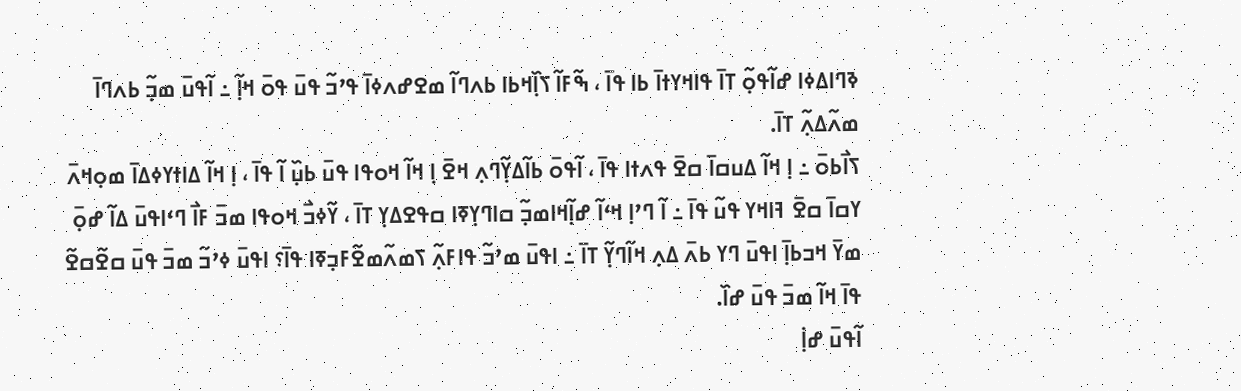ߢߣߊߡߦߊ ߝߊ߬ߟߋ߲߬ ߠߊ߫ ߟߊߞߌߙߊ߫ ߕߊ ߟߊ߫ ، ߒ߬ߓߊ߬ ߖߊ߲߰ߞߕߊ ߕߍߣߊ߬ ߘߐߝߍߦߊ߫ ߟߴߏ߬ ߟߎ߫ ߟߋ߫ ߞߊ߲߬ ߸ ߊ߬ߟߎ߫ ߘߏ߲߬ ߕߍߣߊ߫ ߘߍ߬ߡߍ߲߬ ߠߊ߫.
ߖߊ߯ߕߋ߫ ߸ ߊ߲ ߞߊ߬ ߡߎߛߊ߫ ߛߐ߫ ߟߍߙߊ ߟߊ߫ ، ߊ߬ߟߋ߫ ߕߊ߬ߡߌ߲߬ߣߍ߲ ߞߐ߫ ߊ߲ ߞߊ߬ ߞߋߟߊ ߟߎ߫ ߕߎ߲߰ ߊ߬ ߟߊ߫ ، ߊ߲ ߞߊ߬ ߡߊߙߌߦߡߊ߫ ߘߋ߲ߞߍ߫ ߌߛߊ߫ ߛߐ߫ ߔߊߞߌ ߟߎ߬ ߟߊ߫ ߸ ߊ߬ ߣߴߊ߲ ߞߵߊ߬ ߝߊ߲߬ߞߊߘߏ߲߬ ߛߊߣߌ߲ߧߊ ߛߟߐߡߌ߲ ߠߊ߫ ، ߌ߬ߦߏ߯ ߞߋߟߊ ߘߏ߫ ߓߊ߯ ߣߵߊߟߎ߫ ߡߊ߬ ߝߋ߲߫ ߘߌ߫ ߞߏߕߊ߲߫ ߊߟߎ߫ ߣߌ ߕߍ߫ ߡߍ߲ ߞߊ߬ߣߌ߲߬ ߠߊ߫ ߸ ߊߟߎ߫ ߘߴߏ߬ ߟߊߓߍ߲߬ ߖߘߍ߬ߘߐ߬ߓߏ߲ߧߊ ߟߊ߫؟ ߊߟߎ߫ ߦߴߏ߬ ߘߏ߫ ߟߎ߫ ߛߐ߬ߛߐ߬ ߟߊ߫ ߞߊ߬ ߘߏ߫ ߟߎ߫ ߝߊ߰.
ߊ߬ߟߎ߫ ߝߊ߲߭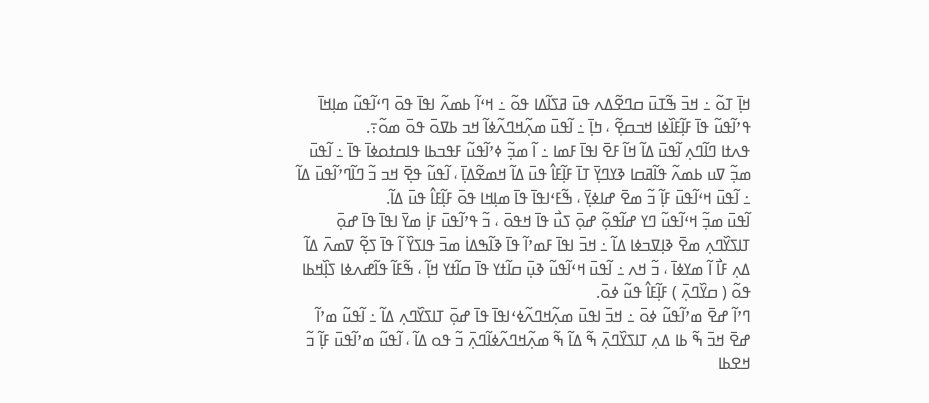ߞߊ߲߫ ߠߋ߬ ߸ ߞߏ߫ ߒ߬ߠߎ߫ ߛߣߐ߬ߡߍ ߟߎ߫ ߥߖߊ߬ߡߊ ߟߋ߬ ߸ ߞߵߊ߬ ߕߘߍ߬ ߊߟߊ߫ ߟߋ߫ ߣߵߊ߬ߟߎ߬ ߘߊ߲ߞߊ߫ ߟߴߊ߬ߟߎ߬ ߟߊ߫ ߓߊ߲߬ߓߊ߰ߦߊ ߞߏߛߐ߲߬ ، ߤߊ߲߫ ߸ ߊ߬ߟߎ߫ ߘߍ߲߬ߞߣߍ߬ߦߊ߬ ߞߏ ߕߜߋ߫ ߟߋ߫ ߘߋ߬߹.
ߟߍߙߊ ߣߊ߬ߣߍ߲ ߊ߬ߟߎ߫ ߡߊ߬ ߞߊ߬ ߓߐ߫ ߊߟߊ߫ ߓߘߊ ߸ ߊ߬ ߘߏ߲߬ ߦߴߊ߬ߟߎ߬ ߓߟߏߕߊ ߟߊߛߙߋߦߊ߫ ߟߊ߫ ߸ ߊ߬ߟߎ߫ ߘߏ߲߬ ߜߎ ߕߘߍ߬ ߟߊ߬ߥߛߊ ߢߌߣߌ߲߫ ߠߊ߫ ߓߊ߲߬ߓߊ߮ ߟߎ߫ ߡߊ߬ ߞߘߐ߬ߡߊ߲߫ ، ߊ߬ߟߎ߬ ߟߐ߲߫ ߞߏ ߏ߬ ߣߊ߬ߣߴߊ߬ߟߎ߫ ߡߊ߬ ߸ ߊ߬ߟߎ߫ ߞߵߊ߬ߟߎ߫ ߓߊ߲߬ ߏ߬ ߘߐ߫ ߝߊߦߌ߲߫ ، ߒ߬ߓߵߊߟߊ߫ ߟߊ߫ ߘߊ߲ߞߊ ߟߋ߫ ߓߊ߲߬ߓߊ߮ ߟߎ߫ ߡߊ߬.
ߊ߬ߟߎ߫ ߘߏ߲߬ ߞߵߊ߬ߟߎ߬ ߣߌ ߝߊ߬ߟߋ߲߬ ߝߋ߲߫ ߖߎ߯ ߟߊ߫ ߞߟߋ߫ ، ߏ߬ ߟߴߊ߬ߟߎ߫ ߓߊ߲߭ ߘߌ߫ ߊߟߊ߫ ߟߊ߫ ߝߋ߲߫ ߠߊߖߌ߰ߣߍ߲ ߘߐ߫ ߢߊ߲ߜߏߦߊ ߡߊ߬ ߸ ߞߏ߫ ߊߟߊ߫ ߓߘߴߊ߬ ߟߊ߫ ߢߊ߬ߒߡߊ߭ ߘߏ߫ ߟߊߖߌ߰ ߊ߬ ߟߊ߫ ߖߐ߲߬ ߜߘߍ߫ ߡߊ߬ ߡߍ߲ ߓߊ߯ ߊ߬ ߘߌߦߊ߫ ، ߏ߬ ߞߍ ߸ ߊ߬ߟߎ߫ ߞߵߊ߬ߟߎ߬ ߢߎ߲߫ ߛߊ߬ߙߌ ߟߊ߫ ߛߊ߬ߙߌ ߞߊ߲߬ ، ߒ߬ߓߊ߬ ߟߊ߬ߝߍߦߊ ߖߊ߲߰ߞߕߊ ߟߋ߬ ( ߛߌ߰ߣߍ߲߫ ) ߓߊ߲߬ߓߊ߮ ߟߎ߬ ߦߋ߫.
ߣߴߊ߬ ߝߐ߫ ߘߴߊ߬ߟߎ߬ ߦߋ߫ ߸ ߞߏ߫ ߊߟߎ߫ ߘߍ߲߬ߞߣߍ߬ߦߵߊߟߊ߫ ߟߊ߫ ߝߋ߲߫ ߠߊߖߌ߰ߣߍ߲ ߡߊ߬ ߸ ߊ߬ߟߎ߬ ߘߴߊ߬ ߝߐ߫ ߞߏ߫ ߒ߬ ߕߊ ߡߍ߲ ߠߊߖߌ߰ߣߍ߲߫ ߒ߬ ߡߊ߬ ߒ߬ ߘߍ߲߬ߞߣߍ߬ߦߊ߬ߣߍ߲߫ ߏ߬ ߟߋ ߡߊ߬ ، ߊ߬ߟߎ߬ ߘߴߊ߬ߟߎ߫ ߓߊ߲߬ ߏ߬ ߞߐߕߊ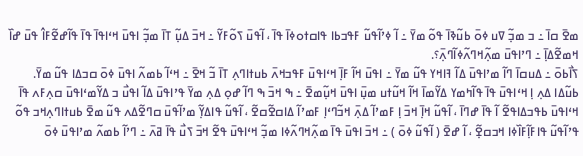ߘߐ߫ ߛߊ߫ ߸ ߏ ߘߏ߲߬ ߜߎ ߦߋ߫ ߕߎ߬ߢߊ߫ ߟߋ߬ ߘߌ߫ ߸ ߊ߬ ߦߴߊ߬ߟߎ߬ ߓߟߏߕߊ ߟߊߛߙߋߦߊ߫ ߟߊ߫ ، ߊ߬ߟߎ߫ ߖߋ߬ߓߌ߬ ߸ ߞߏ߫ ߡߎ߲߬ ߠߊ߫ ߘߏ߲߬ ߊߟߎ߫ ߞߵߊߟߊ߫ ߟߊ߫ ߟߊ߬ߝߐ߬ߓߊ߮ ߟߎ߫ ߝߊ߰ ߞߘߐ߬ߡߊ߲߫ ߸ ߣߴߊߟߎ߫ ߘߍ߲߬ߞߣߍ߬ߦߊ߬ߣߍ߲߫؟.
ߖߊ߯ߕߋ߫ ߸ ߡߎߛߊ߫ ߣߊ߬ ߘߴߊߟߎ߫ ߡߊ߬ ߔߊߞߌ ߟߎ߬ ߘߌ߫ ߸ ߊߟߎ߫ ߞߊ߬ ߓߊ߲߫ ߞߵߊߟߎ߫ ߓߟߏߞߍ߫ ߕߎߙߊߣߍ߲ ߠߊ߫ ߏ߬ ߞߐ߫ ߸ ߞߵߊ߬ ߕߘߍ߬ ߊߟߎ߫ ߦߋ߫ ߛߏߡߊ ߟߎ߬ ߘߌ߫.
ߕߎ߬ߡߊ ߡߍ߲ ߊ߲ ߞߵߊߟߎ߫ ߟߊ߫ ߟߊ߬ߤߘߌ ߡߌ߬ߘߊ߫ ߞߊ߬ ߞߎ߬ߙߎ ߘߎ߲߫ ߊߟߎ߫ ߞߎ߲߬ߘߐ߫ ߸ ߒ ߞߏ߫ ߒ ߣߊ߬ ߝߋ߲ ߡߍ߲ ߘߌ߫ ߟߴߊߟߎ߫ ߡߊ߬ ߊߟߎ߯ ߏ ߡߌ߬ߘߵߊߟߎ߫ ߛߍ߲ߓߍ ߟߊ߫ ߞߵߊߟߎ߫ ߕߟߏߡߊߟߐ߬ ߊ߬ ߟߊ߫ ߝߣߊ߫ ، ߊ߬ߟߎ߬ ߞߊ߲߫ ߞߏ߫ ߊ߲ ߓߘߴߊ߬ ߡߍ߲߫ ߞߏ߬ߣߵߊ߲ ߓߘߴߊ߬ ߡߊߛߐ߬ߛߐ߬ ، ߊ߬ߟߎ߬ ߟߊߡߌ߲߬ ߘߴߊ߬ߟߎ߫ ߛߣߐ߬ߡߍ ߟߎ߬ ߘߐ߫ ߕߎߙߊߣߍ߲ߞߏ ߟߋ߬ ߟߴߊ߬ߟߎ߬ ߟߊߓߊ߲߬ߓߊ߰ߦߊ ߞߏߛߐ߲߬ ، ߊ߬ ߝߐ߫ ( ߊ߬ߟߎ߬ ߦߋ߫ ) ߸ ߞߏ߫ ߊߟߎ߫ ߟߊ߫ ߘߍ߲߬ߞߣߍ߬ߦߊ ߘߏ߲߬ ߞߵߊߟߎ߫ ߟߐ߬ ߞߏ߫ ߖߎ߯ ߟߊ߫ ߥߍ߫ ߸ ߣߴߊ߬ ߕߘߍ߬ ߘߴߊߟߎ߫ ߦߋ߫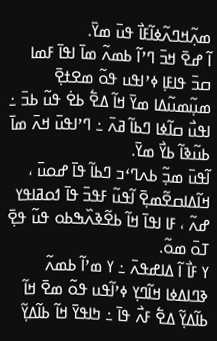ߘߍ߲߬ߞߣߍ߬ߦߊ߬ߓߊ߯ ߟߎ߫ ߘߌ߫.
ߊ߬ ߝߐ߫ ߞߏ߫ ߣߴߊ߬ ߕߘߍ߬ ߘߊ߫ ߊߟߊ߫ ߓߘߊ ߛߏ߫ ߟߊߓߊ߲ ߦߴߊߟߎ ߟߋ߬ ߘߐߙߐ߲߫ ߘߎ߲߬ߘߎ߬ߡߊ ߘߌ߫ ߞߊ߬ ߡߐ߱ ߕߐ߭ ߟߎ߬ ߕߏ߫ ߸ ߊߟߎ߯ ߛߊ߬ߦߊ ߣߕߊ߬ ߥߍ߫ ߸ ߣߴߊߟߎ߫ ߞߍ߫ ߘߊ߫ ߕߎ߬ߢߊ߬ ߕߌ߯ ߘߌ߫.
ߊ߬ߟߎ߫ ߘߏ߲߬ ߕߍߣߵߏ ߣߕߊ߬ ߟߊ߫ ߝߋߎ߫ ، ߞߊ߬ߡߊߛߐ߬ߘߐ߲߫ ߊ߬ߟߎ߬ ߓߟߏ߫ ߟߊ߫ ߗߋߥߊߟߌ ߝߍ߬ ، ߓߊ ߊߟߊ߫ ߞߊ߬ ߕߐ߬ߢߍ߰ߒߕߋ ߟߎ߬ ߟߐ߲߫ ߠߋ߫ ߘߋ߬.
ߌ ߓߊ߯ ߊ߬ ߡߊߝߟߍ߫ ߸ ߌ ߘߴߊ߬ ߕߘߍ߬ ߢߣߊߡߦߊ ߞߊ߬ߣߌ߲ ߦߴߊ߬ߟߎ ߟߋ߬ ߘߐ߫ ߞߊ߬ ߕߊ߬ߡߌ߲߬ ߡߐ߱ ߓߍ߯ ߟߊ߫ ߸ ߤߊߟߌ߫ ߞߊ߬ ߕߊ߬ߡߌ߲߬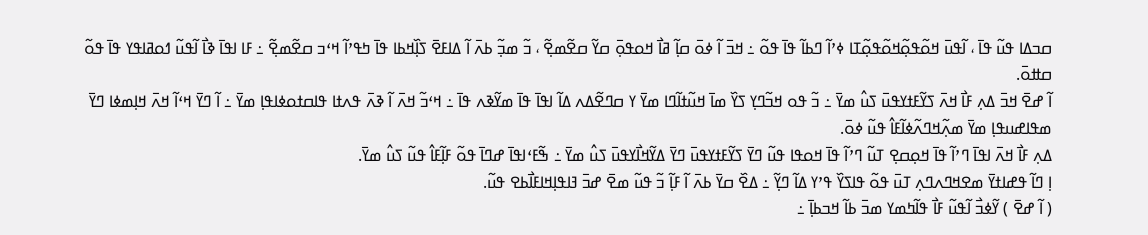ߛߏߡߊ ߟߎ߬ ߟߊ߫ ، ߊ߬ߟߎ߫ ߞߋ߬ߟߋ߲߬ߞߋ߬ߟߋ߲߬ߠߊ ߦߴߊ߬ ߣߕߊ߬ ߟߊ߫ ߟߋ߬ ߸ ߞߏ߫ ߊ߬ ߦߋ߫ ߛߊ߲߬ ߥߊ߯ ߞߋߟߋ߲߫ ߛߌ߬ ߛߐ߬ߘߐ߲߬ ، ߏ߬ ߘߏ߲߬ ߕߍ߫ ߊ߬ ߡߊߓߐ߫ ߖߊ߲߰ߞߕߊ ߟߊ߫ ߤߟߴߊ߬ ߞߵߏ ߛߐ߬ߘߐ߲߬ ߸ ߓߊ ߊߟߊ߫ ߢߊ߯ ߊ߬ߟߎ߬ ߗߋߥߊߟߌ ߟߊ߫ ߟߋ߬ ߛߚߋ߫.
ߊ߬ ߝߐ߫ ߞߏ߫ ߡߍ߲ ߓߊ߯ ߞߍ߫ ߖߌ߬ߓߙߌߟߎ߫ ߖߎ߮ ߘߌ߫ ߸ ߏ߬ ߟߋ ߞߏ߬ߣߌ߲ ߖߌ߰ ߘߊ߫ ߞߎ߬ߙߊ߬ߣߊ ߘߌ߫ ߌ ߛߣߐ߬ߡߍ ߡߊ߬ ߊߟߊ߫ ߟߊ߫ ߘߌ߬ߢߍ ߟߊ߫ ߸ ߞߵߏ߬ ߞߍ߫ ߊ߬ ߢߍ߫ ߟߍߙߊ ߟߊߛߙߋߦߊߟߊ߲ ߘߌ߫ ߸ ߊ߬ ߣߌ߫ ߞߵߊ߬ ߞߍ߫ ߞߊ߲ߘߦߊ ߣߌ߫ ߘߟߊߝߎߟߊ߲ ߘߌ߫ ߘߍ߲߬ߞߣߍ߬ߦߊ߬ߓߊ߮ ߟߎ߬ ߦߋ߫.
ߡߍ߲ ߓߊ߯ ߞߍ߫ ߊߟߊ߫ ߣߴߊ߬ ߟߊ߫ ߞߋ߲ߛߐ߲ ߠߎ߬ ߣߴߊ߬ ߟߊ߫ ߞߋߟߊ ߟߎ߬ ߣߌ߫ ߖߌ߬ߓߙߌߟߎ߫ ߣߌ߫ ߡߌ߬ߞߊ߯ߌߟߎ߫ ߖߎ߮ ߘߌ߫ ߸ ߒ߬ߓߵߊߟߊ߫ ߝߣߊ߫ ߟߋ߬ ߓߊ߲߬ߓߊ߮ ߟߎ߬ ߖߎ߮ ߘߌ߫.
ߊ߲ ߣߊ߬ ߟߝߊߙߌ߫ ߘߐߞߣߍߣߍ߲ ߠߎ߫ ߟߋ߬ ߟߊߖߌ߰ ߟߴߌ ߡߊ߬ ߣߌ߲߬ ߸ ߡߐ߰ ߛߌ߫ ߕߍ߫ ߊ߬ ߓߊ߲߬ ߏ߬ ߟߎ߬ ߘߐ߫ ߝߏ߫ ߔߊߟߊ߲ߞߊߓߊ߯ߕߐ ߟߎ߬.
( ߊ߬ ߝߐ߫ ) ߌ߬ߦߏ߯ ߊ߬ߟߎ߬ ߓߊ߯ ߟߊ߬ߤߘߌ ߘߏ߫ ߕߊ߬ ߞߏߕߊ߲߫ ߸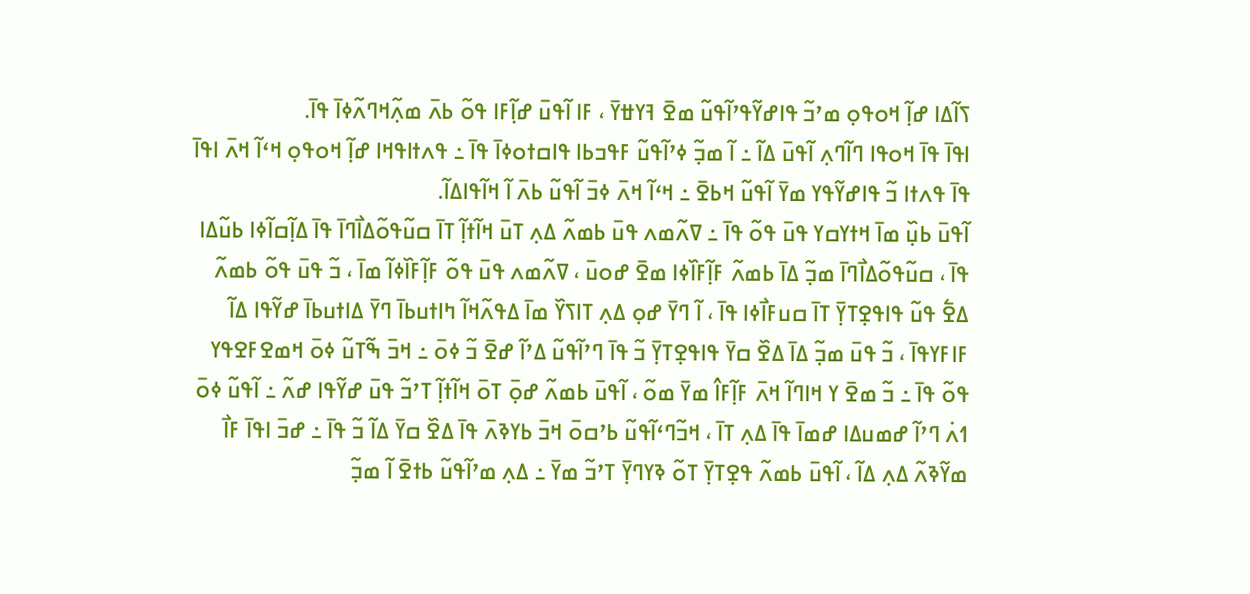ߖߊ߬ߡߊ ߝߊ߲߬ ߞߋߟߋ߲ ߘߴߏ߬ ߟߊߝߌ߬ߟߴߊ߬ߟߎ߬ ߘߐ߫ ߔߌߚߌ߫ ، ߓߊ ߊ߬ߟߎ߫ ߝߊ߲߬ߓߊ ߟߋ߬ ߕߍ߫ ߘߍ߲߬ߞߣߍ߬ߦߊ߫ ߟߊ߫.
ߊߟߊ߫ ߟߊ߫ ߞߋߟߊ ߣߊ߬ߣߍ߲ ߊ߬ߟߎ߫ ߡߊ߬ ߸ ߊ߬ ߘߏ߲߬ ߦߴߊ߬ߟߎ߬ ߓߟߏߕߊ ߟߊߛߙߋߦߊ߫ ߟߊ߫ ߸ ߟߍߙߊߟߞߊ ߝߊ߲߬ ߞߋߟߋ߲ ߞߵߊ߬ ߞߍ߫ ߊߟߊ߫ ߟߊ߫ ߟߍߙߊ ߏ߬ ߟߊߝߌ߬ߟߌ ߘߌ߫ ߊ߬ߟߎ߬ ߞߕߐ߫ ߸ ߞߵߊ߬ ߞߍ߫ ߦߏ߫ ߊ߬ߟߎ߬ ߕߍ߫ ߊ߬ ߞߊ߬ߟߊߡߊ߬.
ߊ߬ߟߎ߫ ߕߎ߲߰ ߘߊ߫ ߞߙߌߛߌ ߟߎ߫ ߟߋ߬ ߟߊ߫ ߸ ߜߍ߬ߘߍ ߟߎ߫ ߕߘߍ߬ ߡߍ߲ ߠߎ߫ ߞߊ߬ߙߊ߲߬ ߠߊ߫ ߛߎ߬ߟߋ߬ߡߊ߯ߣߊ߫ ߟߊ߫ ߡߊ߲߬ߛߊ߬ߦߊ ߕߎ߬ߡߊ ߟߊ߫ ، ߛߎ߬ߟߋ߬ߡߊ߯ߣߊ߫ ߘߏ߲߬ ߡߊ߫ ߕߘߍ߬ ߓߊ߲߬ߓߊ߰ߦߊ ߘߐ߫ ߝߋߎ߫ ، ߜߍ߬ߘߍ ߟߎ߫ ߟߋ߬ ߓߊ߲߬ߓߊ߰ߦߊ߬ ߘߊ߫ ، ߏ߬ ߟߎ߫ ߟߋ߬ ߕߘߍ߬ ߡߐ߱ ߟߎ߬ ߟߊߟߐ߲ߠߌ߲߫ ߠߊ߫ ߛߎߓߊ߯ߦߊ ߟߊ߫ ، ߊ߬ ߣߌ߫ ߝߋ߲ ߡߍ߲ ߠߊߖߌ߰ ߘߊ߫ ߡߟߍ߬ߞߊ߬ ߤߊߙߎߕߊ߫ ߣߌ߫ ߡߊߙߎߕߊ߫ ߝߌ߬ߟߊ ߡߊ߬ ߓߊߓߌߟߊ߫ ، ߏ߬ ߟߎ߫ ߘߏ߲߬ ߡߊ߫ ߡߐ߰ ߛߌ߫ ߟߊߟߐ߲ߠߌ߲߫ ߏ߬ ߟߊ߫ ߣߴߊ߬ߟߎ߬ ߡߴߊ߬ ߝߐ߫ ߏ߬ ߦߋ߫ ߸ ߞߏ߫ ߒ߬ߠߎ߬ ߦߋ߫ ߞߘߐߓߐߟߌ ߟߋ߬ ߟߊ߫ ߸ ߏ߬ ߘߐ߫ ߌ ߞߊߣߊ߬ ߞߍ߫ ߓߊ߲߬ߓߊ߮ ߘߌ߫ ߘߋ߬ ، ߊ߬ߟߎ߫ ߕߘߍ߬ ߝߋ߲߫ ߠߋ߫ ߞߊ߬ߙߊ߲߬ ߠߴߏ߬ ߟߎ߫ ߝߌ߬ߟߊ ߝߍ߬ ߸ ߊ߬ߟߎ߬ ߦߋ߫ ߗߍ߭ ߣߴߊ߬ ߝߘߎߡߊ ߝߘߊ߫ ߟߊ߫ ߡߍ߲ ߠߊ߫ ، ߞߏ߬ߣߵߊ߬ߟߎ߬ ߕߴߛߋ߫ ߞߏ߫ ߕߌߢߍ߫ ߟߊ߫ ߡߐ߰ ߛߌ߫ ߡߊ߬ ߏ߬ ߟߊ߫ ߸ ߝߏ߫ ߊߟߊ߫ ߓߊ߯ ߘߌ߬ߢߍ߬ ߡߍ߲ ߡߊ߬ ، ߊ߬ߟߎ߫ ߕߘߍ߬ ߟߐ߲ߠߌ߲߫ ߠߋ߬ ߢߌߣߌ߲߫ ߠߴߏ߬ ߘߌ߫ ߸ ߡߍ߲ ߘߴߊ߬ߟߎ߬ ߕߙߐ߫ ߊ߬ ߘߏ߲߬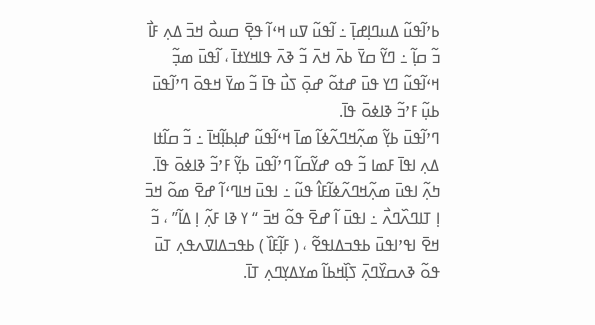ߕߴߊ߬ߟߎ߬ ߡߎߣߊ߲ߝߊ߲߫ ߸ ߊ߬ߟߎ߬ ߜߎ ߞߵߊ߬ ߟߐ߲߫ ߛߎߋ߯ ߞߏ߫ ߡߍ߲ ߓߊ߯ ߏ߬ ߛߊ߲߬ ߸ ߣߌ߬ ߛߌ߫ ߕߍ߫ ߞߍ߫ ߏ߬ ߢߍ߫ ߟߊߞߌߙߊ߫ ، ߊ߬ߟߎ߫ ߘߏ߲߬ ߞߵߊ߬ߟߎ߬ ߣߌ ߟߎ߫ ߝߙߋ߬ ߝߋ߲߫ ߖߎ߯ ߟߊ߫ ߏ߬ ߘߌ߫ ߞߟߋ߫ ߣߴߊ߬ߟߎ߫ ߕߎ߲߬ ߓߴߏ߬ ߢߊߦߋ߫ ߟߊ߫.
ߣߴߊ߬ߟߎ߫ ߕߌ߲߬ ߘߍ߲߬ߞߣߍ߬ߦߊ߬ ߘߊ߫ ߞߵߊ߬ߟߎ߬ ߝߊ߲ߕߊ߲߬ߞߊ߫ ߸ ߏ߬ ߛߊ߬ߙߊ ߡߍ߲ ߊߟߊ߫ ߓߘߊ ߏ߬ ߟߋ ߝߌ߬ߛߊ߬ ߣߴߊ߬ߟߎ߫ ߕߌ߲߬ ߓߴߏ߬ ߢߊߦߋ߫ ߟߊ߫.
ߤߍ߲߬ ߊߟߎ߫ ߘߍ߲߬ߞߣߍ߬ߦߊ߬ߓߊ߮ ߟߎ߬ ߸ ߊߟߎ߫ ߞߊߣߵߊ߬ ߝߐ߫ ߘߋ߬ ߞߏ߫ ߊ߲ ߠߊߣߍ߰ߣߍ߯ ߸ ߊߟߎ߫ ߊ߬ ߝߐ߫ ߟߋ߬ ߞߏ߫ “ ߌ ߢߊ ߓߍ߲߬ ߊ߲ ߡߊ߬” ، ߏ߬ ߞߐ߫ ߊߟߴߊߟߎ߫ ߕߟߏߡߊߟߐ߬ ، ( ߓߊ߲߬ߓߊ߰ ) ߕߟߏߡߊߜߍߟߍ߲ ߠߎ߫ ߟߋ߬ ߢߍߛߌ߰ߣߍ߲߫ ߖߊ߲߰ߞߕߊ߬ ߘߌߡߌ߲ߣߍ߲ ߠߊ߫.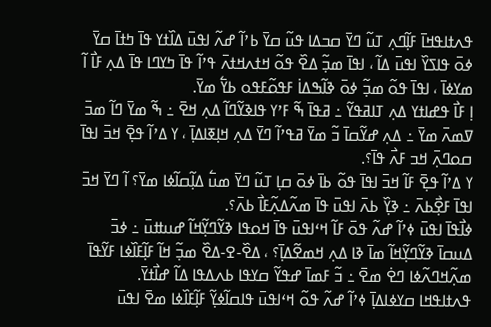ߟߍߙߊߟߞߊ߫ ߓߊ߲߬ߣߍ߲ ߠߎ߬ ߣߌ߫ ߛߏߡߊ ߟߎ߬ ߛߌ߫ ߕߴߊ߬ ߝߍ߬ ߊߟߎ߫ ߡߊ߰ߙߌ ߟߊ߫ ߤߙߊ߫ ߛߌ߫ ߦߋ߫ ߟߊߖߌ߰ ߊߟߎ߫ ߡߊ߬ ، ߊߟߊ߫ ߘߏ߲߬ ߡߐ߰ ߟߋ߬ ߞߙߍߞߙߍ߫ ߟߴߊ߬ ߟߊ߫ ߤߌߣߊ ߟߊ߫ ߡߍ߲ ߓߊ߯ ߊ߬ ߘߌߦߊ߫ ، ߊߟߊ߫ ߟߋ߬ ߘߏ߲߬ ߦߋ߫ ߢߊ߬ߒߡߊ߭ ߓߟߋ߬ߓߟߋ ߕߌ߱ ߘߌ߫.
ߊ߲ ߓߊ߯ ߟߝߊߙߌ ߡߍ߲ ߠߊߥߟߌ߬ ߸ ߥߟߊ߫ ߒ߬ ߓߴߌ ߟߊߢߌ߬ߣߊ߬ ߡߍ߲ ߞߐ߫ ߸ ߒ߬ ߘߌ߫ ߣߊ߬ ߘߏ߫ ߜߘߍ߫ ߘߌ߫ ߸ ߡߍ߲ ߝߌ߬ߛߊ߫ ߏ߬ ߘߌ߫ ߥߟߴߊ߬ ߣߌ߫ ߡߍ߲ ߞߊ߲ߧߊߡߊ߲߫ ، ߌ ߡߴߊ߬ ߟߐ߲߫ ߞߏ߫ ߊߟߊ߫ ߛߋߣߍ߲߫ ߞߏ ߓߍ߯ ߟߊ߫؟.
ߌ ߡߴߊ߬ ߟߐ߲߫ ߓߊ߬ ߞߏ߫ ߊߟߊ߫ ߟߋ߬ ߕߊ߫ ߦߋ߫ ߛߊ߲ ߠߎ߬ ߣߌ߫ ߘߎ߱ ߡߊ߲߬ߛߊ߬ߦߊ ߘߌ߫؟ ߊ߬ ߣߌ߫ ߞߏ߫ ߊߟߊ߫ ߓߐ߲߯ߕߍ߫ ߸ ߢߌ߲߰ ߕߍ߫ ߊߟߎ߫ ߟߊ߫ ߘߍ߬ߡߍ߲߬ߓߊ߯ ߕߍ߫؟.
ߦߊ߯ߟߊ߫ ߊߟߎ߫ ߦߴߊ߬ ߝߍ߬ ߟߋ߫ ߓߊ߬ ߞߵߊߟߎ߫ ߟߊ߫ ߞߋߟߊ ߢߌ߬ߣߌ߲߬ߞߊ߬ ߝߎߚߎ߫ ߸ ߦߏ߫ ߡߎߛߊ߫ ߢߌ߬ߣߌ߲߬ߞߊ߬ ߘߊ߫ ߢߊ ߡߍ߲ ߞߘߐ߬ߡߊ߲߫؟ ، ߡߐ߰-ߐ-ߡߐ߰ ߘߏ߲߬ ߞߊ߬ ߓߊ߲߬ߓߊ߰ߦߊ ߓߌ߬ߟߊ߫ ߘߍ߲߬ߞߣߍ߬ߦߊ ߣߐ߭ ߘߐ߫ ߸ ߏ߬ ߓߘߊ߫ ߝߟߌ߬ ߛߌߟߊ ߕߍߡߟߊ ߡߊ߬ ߝߊ߯ߙߌ߫.
ߟߍߙߊߟߞߊ ߛߌߦߊߡߊ߲߫ ߦߴߊ߬ ߝߍ߬ ߟߋ߬ ߞߵߊߟߎ߫ ߟߊߛߊ߬ߦߌ߲߬ ߓߊ߲߬ߓߊ߰ߦߊ ߘߐ߫ ߊߟߎ߫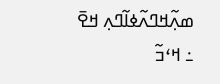ߘߍ߲߬ߞߣߍ߬ߦߊ߬ߣߍ߲ ߞߐ߫ ߸ ߞߵߏ߬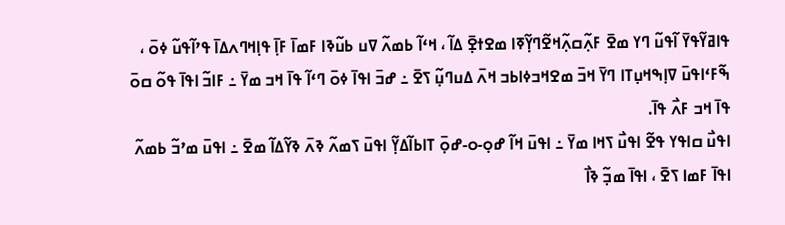ߟߊߥߌ߬ߟߌ߫ ߊ߬ߟߎ߬ ߣߌ ߘߐ߫ ߓߍ߲߬ߛߍ߲߬ߞߐ߬ߣߌ߲߬ߧߊ ߘߐߙߐ߲߫ ߡߊ߬ ، ߞߵߊ߬ ߕߘߍ߬ ߜߎ ߕߎ߬ߢߊ ߓߘߊ߫ ߓߊ߲߫ ߟߊ߲ߞߣߍߡߊ߫ ߟߴߊ߬ߟߎ߬ ߦߋ߫ ، ߒ߬ߓߵߊߟߎ߫ ߜߊ߲ߒߞߎ߲ߠߊ ߣߌ߫ ߞߏ߫ ߘߐߞߏߦߊߕߏ ߞߍ߫ ߡߎߣߎ߲߬ ߖߐ߫ ߸ ߝߏ߫ ߊߟߊ߫ ߦߋ߫ ߣߵߊ߬ ߟߊ߫ ߞߏ ߘߌ߫ ߸ ߓߊߏ߬ ߊߟߊ߫ ߟߋ߬ ߛߋ߫ ߟߊ߫ ߞߏ ߓߍ߯ ߟߊ߫.
ߊߟߎ߯ ߛߊߟߌ ߟߐ߬ ߊߟߎ߯ ߖߞߊ ߘߌ߫ ߸ ߊߟߎ߫ ߞߊ߬ ߝߋ߲-ߋ-ߝߋ߲߫ ߠߊߕߊ߬ߡߌ߲߬ ߊߟߎ߫ ߖߘߍ߬ ߢߍ߫ ߢߌ߬ߡߊ߬ ߘߐ߫ ߸ ߊߟߎ߫ ߘߴߏ߬ ߕߘߍ߬ ߊߟߊ߫ ߓߘߊ ߖߐ߫ ، ߊߟߊ߫ ߘߏ߲߬ ߢߊ߯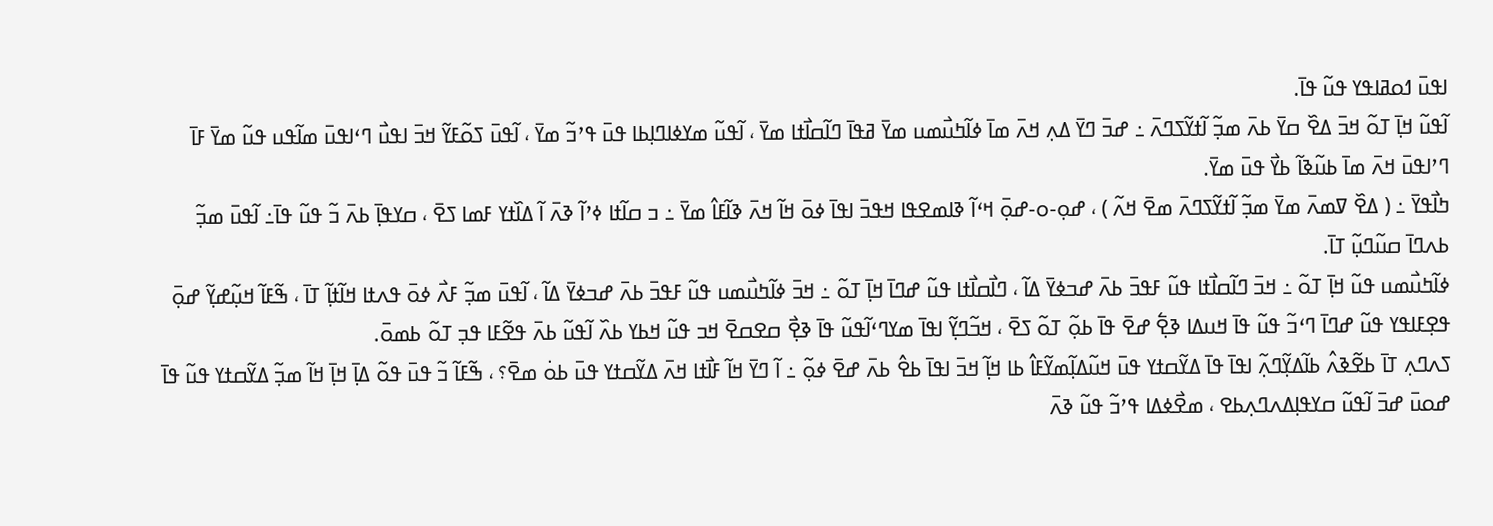ߊߟߎ߫ ߗߋߥߊߟߌ ߟߎ߬ ߟߊ߫.
ߊ߬ߟߎ߬ ߞߊ߲߫ ߠߋ߬ ߞߏ߫ ߡߐ߰ ߛߌ߫ ߕߍ߫ ߘߏ߲߬ ߊ߬ߙߌ߬ߖߣߍ߫ ߸ ߝߏ߫ ߣߌ߫ ߡߍ߲ ߞߍ߫ ߘߊ߫ ߦߊ߬ߤߎ߯ߘߎ ߘߌ߫ ߥߟߊ߫ ߣߊ߬ߛߊ߯ߙߊ ߘߌ߫ ، ߊ߬ߟߎ߬ ߘߌߦߊߣߊ߲ߕߊ ߟߎ߫ ߟߴߏ߬ ߘߌ߫ ، ߊ߬ߟߎ߫ ߖߋ߬ߓߌ߬ ߞߏ߫ ߊߟߎ߯ ߣߵߊߟߎ߫ ߘߊ߬ߟߎ ߟߎ߬ ߘߌ߫ ߓߊ߫ ߣߴߊߟߎ߫ ߞߍ߫ ߘߊ߫ ߕߎ߬ߢߊ߬ ߕߌ߯ ߟߎ߫ ߘߌ߫.
ߤߊ߯ߟߌ߫ ߸ ( ߡߐ߰ ߜߘߍ߫ ߘߌ߫ ߘߏ߲߬ ߊ߬ߙߌ߬ߖߣߍ߫ ߘߐ߫ ߞߍ߬ ) ، ߝߋ߲-ߋ-ߝߋ߲߫ ߞߵߊ߬ ߢߊߘߐߟߊ ߞߟߏ߫ ߊߟߊ߫ ߦߋ߫ ߞߊ߬ ߞߍ߫ ߢߊ߬ߓߊ߮ ߘߌ߫ ߸ ߏ ߛߊ߬ߙߊ ߦߴߊ߬ ߢߍ߫ ߊ߬ ߡߊ߰ߙߌ ߓߘߊ ߖߐ߫ ، ߛߌߟߊ߲߫ ߕߍ߫ ߏ߬ ߟߎ߬ ߟߊ߫߸ ߊ߬ߟߎ߫ ߘߏ߲߬ ߕߍߣߊ߫ ߛߎ߬ߣߎ߲߬ ߠߊ߫.
ߦߊ߬ߤߎ߯ߘߎ ߟߎ߬ ߞߊ߲߫ ߠߋ߬ ߸ ߞߏ߫ ߣߊ߬ߛߊ߯ߙߊ ߟߎ߬ ߓߟߏ߫ ߕߍ߫ ߝߏߦߌ߫ ߡߊ߬ ، ߣߊ߯ߛߊ߯ߙߊ ߟߎ߬ ߝߣߊ߫ ߞߊ߲߫ ߠߋ߬ ߸ ߞߏ߫ ߦߊ߬ߤߎ߯ߘߎ ߟߎ߬ ߓߟߏ߫ ߕߍ߫ ߝߏߦߌ߫ ߡߊ߬ ، ߊ߬ߟߎ߫ ߘߏ߲߬ ߓߍ߯ ߦߋ߫ ߟߍߙߊ ߞߊ߬ߙߊ߲߬ ߠߊ߫ ، ߒ߬ߓߊ߬ ߞߎ߲߬ߝߌ߲߬ ߝߋ߲߫ ߟߐ߲ߓߊߟߌ ߟߎ߬ ߝߣߊ߫ ߣߵߏ߬ ߟߎ߬ ߟߊ߫ ߞߎߡߊ ߢߐ߲߱ ߝߐ߫ ߟߊ߫ ߕߋ߲߬ ߠߋ߬ ߖߐ߫ ، ߞߏ߬ߣߌ߲߬ ߊߟߊ߫ ߘߌߣߵߊ߬ߟߎ߬ ߟߊ߫ ߢߐ߲߯ ߛߐߛߐ߫ ߞߏ ߟߎ߬ ߞߕߌ ߕߍ߰ ߊ߬ߟߎ߬ ߕߍ߫ ߟߐ߬ߓߊ ߟߏ߲ ߠߋ߬ ߕߘߋ߫.
ߖߍߣߍ߲ ߠߊ߫ ߕߐ߬ߢߍ߮ ߕߊ߬ߡߌ߲߬ߣߍ߲߬ ߊߟߊ߫ ߟߊ߫ ߡߌ߬ߛߙߌ ߟߎ߫ ߞߎ߬ߡߊ߲߬ߘߌ߬ߓߊ߮ ߕߊ ߞߊ߲߬ ߞߏ߫ ߊߟߊ߫ ߕߐ߮ ߕߍ߫ ߝߐ߫ ߦߋ߲߬ ߸ ߊ߬ ߣߌ߫ ߞߊ߬ ߓߊ߯ߙߊ ߞߍ߫ ߡߌ߬ߛߙߌ ߟߎ߫ ߕߋ߭ ߘߐ߫؟ ، ߒ߬ߓߊ߬ ߏ߬ ߟߎ߫ ߟߋ߬ ߡߊ߲߫ ߞߊ߲߫ ߞߊ߬ ߘߏ߲߬ ߡߌ߬ߛߙߌ ߟߎ߬ ߟߊ߫ ߝߋߎ߫ ߝߏ߫ ߊ߬ߟߎ߬ ߛߌߟߊ߲ߡߍߣߍ߲ߕߐ ، ߘߐ߯ߦߡߊ ߟߴߏ߬ ߟߎ߬ ߢߍ߫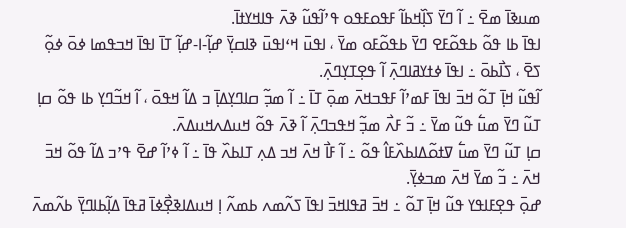ߘߎߢߊ߫ ߘߐ߫ ߸ ߊ߬ ߣߌ߫ ߖߊ߲߰ߞߕߊ߬ ߓߟߋߓߟߋ ߟߴߊ߬ߟߎ߬ ߢߍ߫ ߟߊߞߌߙߊ߫.
ߊߟߊ߫ ߕߊ ߟߋ߬ ߕߟߋ߬ߓߐ ߣߌ߫ ߕߟߋ߬ߓߋ ߘߌ߫ ، ߊߟߎ߫ ߞߵߊߟߎ߫ ߢߊߛߌ߲߫ ߝߊ߲߬-ߊ-ߝߊ߲߬ ߠߊ߫ ߊߟߊ߫ ߞߏߟߘߊ ߦߋ߫ ߦߋ߲߬ ߖߐ߫ ، ߖߊ߯ߕߋ߫ ߸ ߊߟߊ߫ ߦߙߌߥߊߣߍ߲߫ ߊ߬ ߟߐ߲ߠߌ߲ߣߍ߲߫.
ߊ߬ߟߎ߬ ߞߊ߲߫ ߠߋ߬ ߞߏ߫ ߊߟߊ߫ ߓߘߴߊ߬ ߓߟߏߞߍ߫ ߘߋ߲߫ ߠߊ߫ ߸ ߊ߬ ߘߏ߲߬ ߛߊߣߌ߲ߡߊ߲߫ ߏ ߡߊ߬ ߞߟߋ߫ ، ߊ߬ ߞߏ߬ߣߌ߲ ߕߊ ߟߋ߬ ߛߊ߲ ߠߎ߬ ߣߌ߫ ߘߎ߱ ߟߎ߬ ߘߌ߫ ߸ ߏ߬ ߓߍ߯ ߘߏ߲߬ ߞߟߏߣߍ߲߫ ߊ߬ ߢߍ߫ ߟߋ߬ ߞߎߡߍߞߎߡߍ߫.
ߛߊ߲ ߠߎ߬ ߣߌ߫ ߘߎ߱ ߜߙߋ߬ߡߊߕߍ߰ߓߊ߮ ߟߋ߬ ߸ ߊ߬ ߓߊ߯ ߞߍ߫ ߞߏ ߡߍ߲ ߠߊߕߍ߰ ߟߊ߫ ߸ ߊ߬ ߦߴߊ߬ ߝߐ߫ ߟߴߏ ߡߊ߬ ߟߋ߬ ߞߏ߫ ߞߍ߫ ߸ ߏ߬ ߘߌ߫ ߞߍ߫ ߘߏߦߌ߲߫.
ߝߋ߲߫ ߟߐ߲ߓߊߟߌ ߟߎ߬ ߞߊ߲߫ ߠߋ߬ ߸ ߞߏ߫ ߥߟߊߞߏ߫ ߊߟߊ߫ ߖߍ߬ߘߍ ߕߘߍ߬ ߊ߲ ߞߎߡߊߢߐ߲߯ߦߊ߫ ߥߟߊ߫ ߡߊ߲߬ߕߊߣߌ߲߫ ߕߍ߬ߘߍ߫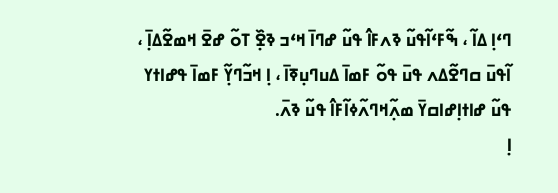ߣߵߊ߲ ߡߊ߬ ، ߒ߬ߓߵߊ߬ߟߎ߬ ߢߍߓߊ߮ ߟߎ߬ ߝߣߊ߫ ߞߵߏ ߢߐ߲߰ ߠߋ߬ ߝߐ߫ ߞߘߐ߬ߡߊ߲߫ ، ߊ߬ߟߎ߫ ߛߣߐ߬ߡߍ ߟߎ߫ ߟߋ߬ ߓߘߊ߫ ߡߎߣߎ߲ߧߊ߫ ، ߊ߲ ߞߏ߬ߣߌ߲߬ ߓߘߊ߫ ߟߝߊߙߌ ߟߎ߬ ߝߊߙߊ߲ߝߊߛߌ߫ ߘߍ߲߬ߞߣߍ߬ߦߊ߬ߓߊ߮ ߟߎ߬ ߢߍ߫.
ߊ߲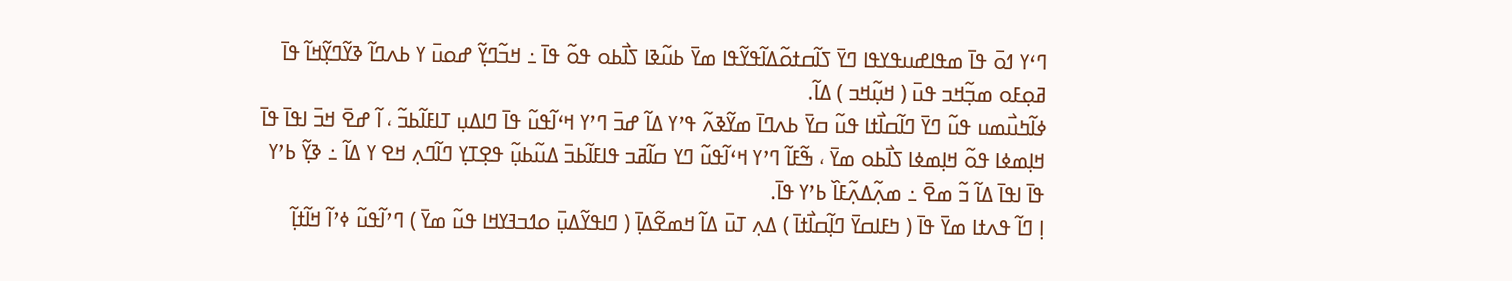ߣߵߌ ߗߋ߫ ߟߊ߫ ߘߟߊߝߎߟߌߟߊ ߣߌ߫ ߖߊ߬ߛߙߋ߬ߡߊ߬ߟߌ߬ߟߊ ߘߌ߫ ߕߎ߬ߢߊ ߖߊ߯ߕߋ ߟߋ߬ ߟߊ߫ ߸ ߞߏ߬ߣߌ߲߬ ߝߋߎ߫ ߌ ߕߍߣߊ߬ ߢߌ߬ߣߌ߲߬ߞߊ߬ ߟߊ߫ ߥߋ߲ߓߋ ߘߏ߲߬ߞߏ ߟߎ߫ ( ߞߎ߲߬ߞߏ ) ߡߊ߬.
ߦߊ߬ߤߎ߯ߘߎ ߟߎ߬ ߣߌ߫ ߣߊ߬ߛߊ߯ߙߊ ߟߎ߬ ߛߌ߫ ߕߍߣߊ߫ ߘߌ߬ߢߍ߬ ߟߴߌ ߡߊ߬ ߝߏ߫ ߣߴߌ ߞߵߊ߬ߟߎ߬ ߟߊ߫ ߣߊߡߎ߲ ߠߊߓߊ߬ߕߏ߬ ، ߊ߬ ߝߐ߫ ߞߏ߫ ߊߟߊ߫ ߟߊ߫ ߞߊ߲ߘߦߊ ߟߋ߬ ߞߊ߲ߘߦߊ ߖߊ߯ߕߋ ߘߌ߫ ، ߒ߬ߓߊ߬ ߣߴߌ ߞߵߊ߬ߟߎ߬ ߣߌ ߛߊ߬ߥߏ ߟߊߓߊ߬ߕߏ߫ ߡߎ߬ߕߎ߲߬ ߟߐ߲ߠߌ߲ ߣߊ߬ߣߍ߲ ߞߐ ߌ ߡߊ߬ ߸ ߢߌ߲߬ ߕߴߌ ߟߊ߫ ߊߟߊ߫ ߡߊ߬ ߏ߬ ߘߐ߫ ߸ ߘߍ߲߬ߡߍ߲߬ߓߊ߰ ߕߴߌ ߟߊ߫.
ߊ߲ ߣߊ߬ ߟߍߙߊ ߘߌ߫ ߟߊ߫ ( ߤߓߊߛߌ߫ ߣߊ߲߬ߛߊ߯ߙߊ߫ ) ߡߍ߲ ߠߎ߫ ߡߊ߬ ߞߘߐ߬ߡߊ߲߫ ( ߣߊߟߌ߬ߡߎ߲߫ ߋߗߏߔߌߞߊ ߟߎ߬ ߘߌ߫ ) ߣߴߊ߬ߟߎ߬ ߦߴߊ߬ ߞߊ߬ߙߊ߲߬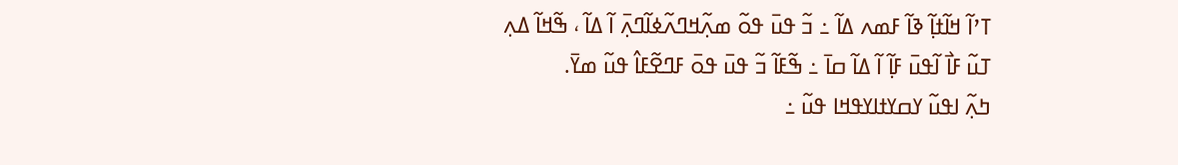ߠߴߊ߬ ߞߊ߬ߙߊ߲߬ ߢߊ߬ ߓߘߍ ߡߊ߬ ߸ ߏ߬ ߟߎ߫ ߟߋ߬ ߘߍ߲߬ߞߣߍ߬ߦߊ߬ߣߍ߲߫ ߊ߬ ߡߊ߬ ، ߒ߬ߞߊ߬ ߡߍ߲ ߠߎ߬ ߓߊ߯ ߊ߬ߟߎ߫ ߓߊ߲߬ ߊ߬ ߡߊ߬ ߛߊ߫ ߸ ߒ߬ߓߊ߬ ߏ߬ ߟߎ߫ ߟߋ߫ ߓߣߐ߬ߓߊ߮ ߟߎ߬ ߘߌ߫.
ߤߍ߲߬ ߊߟߎ߬ ߌߛߌߙߊߌߟߞߊ ߟߎ߬ ߸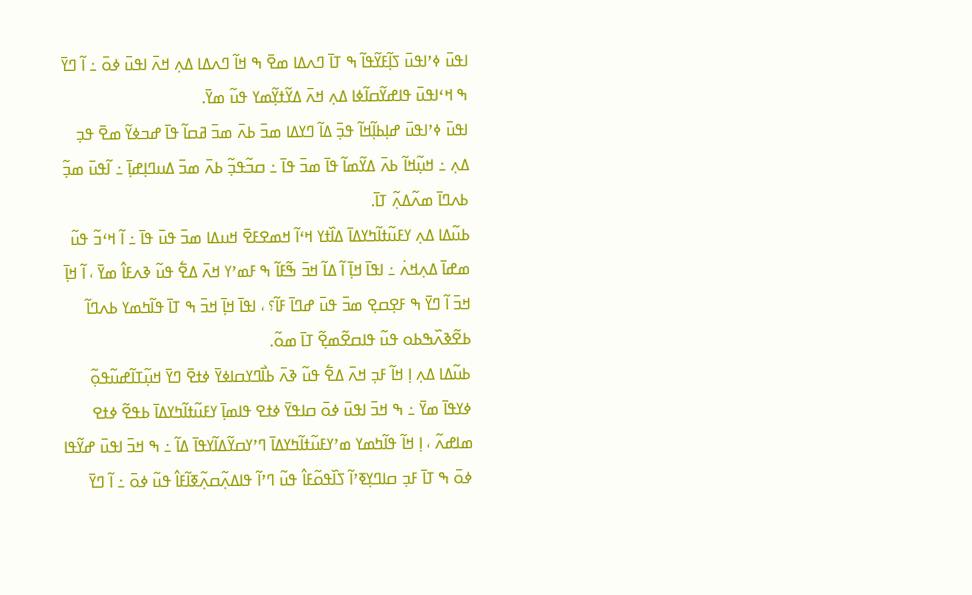ߊߟߎ߫ ߦߴߊߟߎ߫ ߖߊ߲߬ߓߌ߬ߟߊ߬ ߒ ߠߊ߫ ߣߍߡߊ ߘߐ߫ ߒ ߞߊ߬ ߣߍߡߊ ߡߍ߲ ߞߍ߫ ߊߟߎ߫ ߦߋ߫ ߸ ߊ߬ ߣߌ߫ ߒ ߞߵߊߟߎ߫ ߟߊߝߌ߬ߛߊ߬ߦߊ ߡߍ߲ ߞߍ߫ ߡߌ߬ߙߌ߲߬ߘߌ ߟߎ߬ ߘߌ߫.
ߊߟߎ߫ ߦߴߊߟߎ߫ ߝߊ߲ߕߊ߲߬ߞߊ߬ ߟߏ߲߫ ߡߊ߬ ߣߌߡߊ ߘߏ߫ ߕߍ߫ ߘߏ߫ ߥߛߊ߬ ߟߊ߫ ߝߏߦߌ߬ ߘߐ߫ ߟߏ߲ ߡߍ߲ ߸ ߞߎ߲߬ߞߊ߬ ߕߍ߫ ߡߌ߬ߘߊ߬ ߟߊ߫ ߘߏ߫ ߟߊ߫ ߸ ߛߏ߬ߟߏ߲߬ ߕߍ߫ ߘߏ߫ ߡߎߣߊ߲ߝߊ߲߫ ߸ ߊ߬ߟߎ߫ ߘߏ߲߬ ߕߍߣߊ߫ ߘߍ߬ߡߍ߲߬ ߠߊ߫.
ߕߎ߬ߡߊ ߡߍ߲ ߌߓߎ߬ߙߊ߬ߤߌߡߊ߫ ߡߊ߰ߙߌ ߞߵߊ߬ ߞߘߐߓߐ߫ ߞߎߡߊ ߘߏ߫ ߟߎ߫ ߟߊ߫ ߸ ߊ߬ ߞߵߏ߬ ߟߎ߬ ߘߝߊ߫ ߡߍ߲ߞߍ߭ ߸ ߊߟߊ߫ ߞߊ߲߫ ߊ߬ ߡߊ߬ ߞߏ߫ ߒ߬ߓߊ߬ ߒ ߓߘߴߌ ߞߍ߫ ߡߐ߱ ߟߎ߬ ߢߍߓߊ߮ ߘߌ߫ ، ߊ߬ ߞߊ߲߫ ߞߏ߫ ߊ߬ ߣߌ߫ ߒ ߓߐ߲ߛߐ߲ ߘߏ߫ ߟߎ߫ ߝߣߊ߫ ߓߊ߬؟ ، ߊߟߊ߫ ߞߊ߲߫ ߞߏ߫ ߒ ߠߊ߫ ߟߊ߬ߤߘߌ ߕߍߣߊ߬ ߕߐ߬ߢߍ߰ߒߕߋ ߟߎ߬ ߟߊߛߐ߬ߘߐ߲߬ ߠߊ߫ ߘߋ߬.
ߕߎ߬ߡߊ ߡߍ߲ ߊ߲ ߞߊ߬ ߓߏ߲ ߞߍ߫ ߡߐ߱ ߟߎ߬ ߢߍ߫ ߕߊ߯ߣߌߛߊߦߌ߫ ߦߙߐ߫ ߣߌ߫ ߞߎ߲߬ߠߊ߬ߝߎ߬ߟߋ߲߬ ߦߌߟߊ߫ ߘߌ߫ ߸ ߒ ߞߏ߫ ߊߟߎ߫ ߦߋ߫ ߛߊߟߌ߫ ߦߙߐ ߟߊߘߊ߲߫ ߌߓߎ߬ߙߊ߬ߤߌߡߊ߫ ߕߟߐ߬ ߦߙߐ ߘߊߝߍ߬ ، ߊ߲ ߞߊ߬ ߟߊ߬ߤߘߌ ߘߴߌߓߎ߬ߙߊ߬ߤߌߡߊ߫ ߣߴߌߛߌ߬ߡߊ߬ߌߟߊ߫ ߡߊ߬ ߸ ߒ ߞߏ߫ ߊߟߎ߫ ߝߌ߬ߟߊ ߦߋ߫ ߒ ߠߊ߫ ߓߏ߲ ߛߊߣߌ߲ߧߴߊ߬ ߖߊ߰ߟߋ߬ߓߊ߮ ߟߎ߬ ߣߴߊ߬ ߟߊߡߍ߲߬ߛߍ߲߬ߧߊ߬ߓߊ߮ ߟߎ߬ ߦߋ߫ ߸ ߊ߬ ߣߌ߫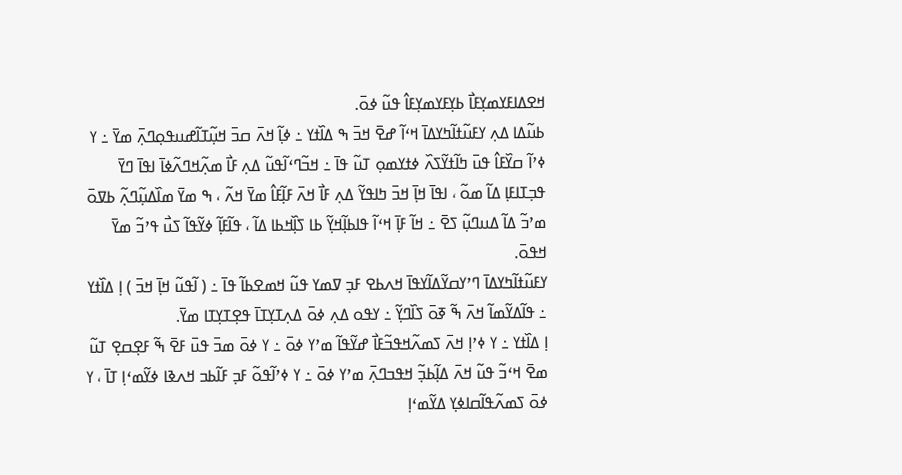ߞߐߡߊߓߌߘߌ߲ߓߊ߯ ߕߌ߲ߓߌߘߌ߲ߓߊ߮ ߟߎ߬ ߦߋ߫.
ߕߎ߬ߡߊ ߡߍ߲ ߌߓߎ߬ߙߊ߬ߤߌߡߊ߫ ߞߵߊ߬ ߝߐ߫ ߞߏ߫ ߒ ߡߊ߰ߙߌ ߸ ߦߊ߲߬ ߞߍ߫ ߛߏ߫ ߞߎ߲߬ߠߊ߬ߝߎߟߋ߲ߣߍ߲߫ ߘߌ߫ ߸ ߌ ߦߴߊ߬ ߛߌ߰ߓߊ߮ ߟߎ߫ ߤߊ߬ߙߌ߬ߖߍ߰ ߦߙߌߘߋ߲ ߠߎ߬ ߟߊ߫ ߸ ߞߏ߬ߣߵߊ߬ߟߎ߬ ߡߍ߲ ߓߊ߯ ߘߍ߲߬ߞߣߍ߬ߦߊ߫ ߊߟߊ߫ ߣߌ߫ ߟߏ߲ߠߊߓߊ߲ ߡߊ߬ ߘߋ߬ ، ߊߟߊ߫ ߞߊ߲߫ ߞߏ߫ ߤߊߟߌ߬ ߡߍ߲ ߓߊ߯ ߞߍ߫ ߓߊ߲߬ߓߊ߮ ߘߌ߫ ߞߍ߬ ، ߒ ߘߌ߫ ߘߊ߰ߡߎ߲߬ߣߍ߲߬ ߕߜߋ߫ ߘߴߏ߬ ߡߊ߬ ߡߎߣߎ߲߬ ߖߐ߫ ߸ ߞߊ߬ ߓߊ߲߫ ߞߵߊ߬ ߟߊߕߊ߲߬ߞߌ߲߬ ߕߊ ߖߊ߲߰ߞߕߊ ߡߊ߬ ، ߟߊ߬ߓߊ߲߬ ߦߌ߬ߟߊ߬ ߖߎ߯ ߟߴߏ߬ ߘߌ߫ ߞߟߋ߫.
ߌߓߎ߬ߙߊ߬ߤߌߡߊ߫ ߣߴߌߛߌ߬ߡߊ߬ߌߟߊ߫ ߞߍߕߐ ߓߏ߲ ߜߘߌ ߟߎ߬ ߞߘߐߕߊ߬ ߟߊ߫ ߸ ( ߊ߬ߟߎ߬ ߞߊ߲߫ ߞߏ߫ ) ߊ߲ ߡߊ߰ߙߌ ߸ ߟߊ߬ߡߌ߬ߘߊ߬ ߞߍ߫ ߒ߬ ߧߋ߫ ߖߊ߰ߣߌ߲߬ ߸ ߌߟߋ ߡߍ߲ ߦߋ߫ ߡߍ߲ߠߌ߲ߠߊ߫ ߟߐ߲ߠߌ߲ߠߊ ߘߌ߫.
ߊ߲ ߡߊ߰ߙߌ ߸ ߌ ߦߴߊ߲ ߞߍ߫ ߖߘߍ߬ߞߟߏ߬ߓߊ߯ ߝߌ߬ߟߊ߬ ߘߴߌ ߦߋ߫ ߸ ߌ ߦߋ߫ ߘߏ߫ ߟߎ߫ ߓߐ߫ ߒ߬ ߓߐ߲ߛߐ߲ ߠߎ߬ ߘߐ߫ ߞߵߏ߬ ߟߎ߬ ߞߍ߫ ߡߊ߲߬ߕߏ߲߬ ߞߟߏߣߍ߲߫ ߘߴߌ ߦߋ߫ ߸ ߌ ߦߴߊ߬ߟߋ߬ ߓߏ߲ ߓߊ߬ߕߏ ߞߍߢߊ ߦߌ߬ߘߵߊ߲ ߠߊ߫ ، ߌ ߦߋ߫ ߖߘߍ߬ߟߊ߬ߛߊߦߌ߲ ߡߌ߬ߘߵߊ߲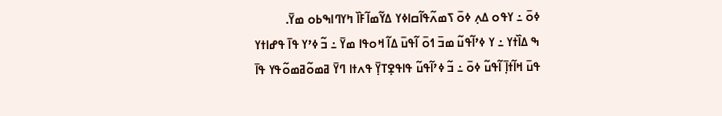ߦߋ߫ ߸ ߌߟߋ ߡߍ߲ ߦߋ߫ ߖߘߍ߬ߟߊ߬ߛߊߦߌ ߡߌ߬ߘߊ߬ߓߊ߰ ߤߌߣߊߒߕߋ ߘߌ߫.
ߒ ߡߊ߰ߙߌ ߸ ߌ ߦߴߊ߬ߟߎ߬ ߘߏ߫ ߗߋ߫ ߊ߬ߟߎ߫ ߡߊ߬ ߞߋߟߊ ߘߌ߫ ߸ ߏ߬ ߦߴߌ ߟߊ߫ ߟߝߊߙߌ ߟߎ߫ ߞߊ߬ߙߊ߲߫ ߊ߬ߟߎ߬ ߦߋ߫ ߸ ߏ߬ ߦߴߊ߬ߟߎ߬ ߟߊߟߐ߲ߠߌ߲߫ ߟߍߙߊ ߣߌ߫ ߥߘߋ߬ߥߘߋ߬ߟߌ ߟߊ߫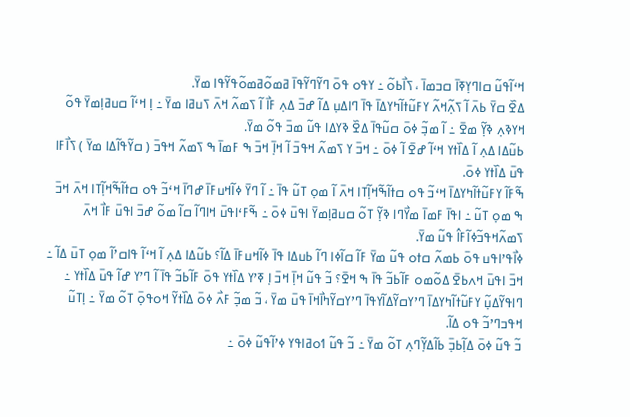ߞߵߊ߬ߟߎ߬ ߛߊߣߌ߲ߧߊ߫ ߛߏߘߊ߫ ، ߖߊ߯ߕߋ߬ ߸ ߌߟߋ ߟߋ߫ ߣߌ߬ߣߌ߬ߟߊ߫ ߥߘߋ߬ߥߘߋ߬ߟߌ߬ߟߊ ߘߌ߫.
ߡߐ߰ ߛߌ߫ ߕߍ߫ ߊ߬ ߖߍ߲߬ߞߍ߬ ߌߓߎ߬ߙߊ߬ߤߌߡߊ߫ ߟߊ߫ ߣߊߡߎ߲ ߡߊ߬ ߝߏ߫ ߡߍ߲ ߓߊ߯ ߊ߬ ߖߘߍ߬ ߞߍ߫ ߖߎߥߊ ߘߌ߫ ߸ ߊ߲ ߞߵߊ߬ ߛߎߥߊ߲ߘߌ߫ ߟߋ߬ ߞߌߢߍ߲ ߢߌ߲߬ ߘߐ߫ ߸ ߊ߬ ߘߏ߲߬ ߦߋ߫ ߛߎ߬ߟߊ߫ ߡߐ߰ ߢߌߡߊ ߟߎ߬ ߘߏ߫ ߟߋ߬ ߘߌ߫.
ߕߎ߬ߡߊ ߡߍ߲ ߊ߬ ߡߊ߰ߙߌ ߞߵߊ߬ ߝߐ߫ ߊ߬ ߦߋ߫ ߸ ߞߏ߫ ߌ ߖߘߍ߬ ߞߟߏ߫ ߊ߬ ߞߊ߲߫ ߞߏ߫ ߒ ߓߘߊ߫ ߒ ߖߘߍ߬ ߞߟߏ߫ ( ߛߌ߬ߟߊ߬ߡߊ ߘߌ߫ ) ߖߊ߯ߓߊ ߟߎ߫ ߡߊ߰ߙߌ ߦߋ߫.
ߒ߬ߓߊ߬ ߌߓߎ߬ߙߊ߬ߤߌߡߊ߫ ߞߵߏ߬ ߟߋ ߛߙߊ߬ߒ߬ߞߊ߲߬ߠߊ ߞߍ߫ ߊ߬ ߘߋ߲ ߠߎ߬ ߟߊ߫ ߸ ߊ߬ ߣߌ߫ ߦߊ߬ߞߎߓߊ߫ ߝߣߊ߫ ߞߵߏ߬ ߟߋ ߛߙߊ߬ߒ߬ߞߊ߲߬ߠߊ ߞߍ߫ ߞߏ߫ ߒ ߘߋ߲ ߠߎ߬ ߸ ߊߟߊ߫ ߓߘߊ߫ ߘߌ߯ߣߊ ߢߌ߲߬ ߠߋ߬ ߛߎߥߊ߲ߘߌ߫ ߊߟߎ߫ ߦߋ߫ ߸ ߒ߬ߓߵߊߟߎ߫ ߞߊߣߊ߬ ߛߊ߬ ߘߋ߬ ߝߏ߫ ߊߟߎ߫ ߓߊ߯ ߞߍ߫ ߖߘߍ߬ߞߟߏ߬ߦߊ߬ߓߊ߮ ߟߎ߬ ߘߌ߫.
ߦߊ߯ߟߴߊߟߎ ߟߋ߫ ߕߘߍ߬ ߛߙߋ ߟߎ߬ ߘߌ߫ ߓߊ߬ ߛߊ߬ߦߊ ߣߊ߬ ߕߎߡߊ ߟߊ߫ ߦߊ߬ߞߎߓߊ߫ ߡߊ߬؟ ߕߎ߬ߡߊ ߡߍ߲ ߊ߬ ߞߵߊ߬ ߟߊߛߴߊ߬ ߘߋ߲ ߠߎ߫ ߡߊ߬ ߸ ߞߏ߫ ߊߟߎ߫ ߞߍߕߐ߫ ߡߋ߬ߘߋ ߓߊ߬ߕߏ߬ ߟߊ߫ ߒ ߞߐ߫؟ ߏ߬ ߟߎ߬ ߞߊ߲߫ ߞߏ߫ ߊ߲ ߧߴߌ ߡߊ߰ߙߌ ߟߋ߫ ߓߊ߬ߕߏ߬ ߟߊ߫ ߊ߬ ߣߴߌ ߝߊ߬ ߟߎ߫ ߡߊ߰ߙߌ ߸ ߣߊߟߌ߬ߡߎ߲߬ ߌߓߎ߬ߙߊ߬ߤߌߡߊ߫ ߣߴߌߛߌ߬ߡߊ߬ߌߟߊ߫ ߣߴߌߛߌ߬ߤߊ߯ߞߊ߫ ߟߎ߫ ߘߌ߫ ، ߏ߬ ߘߏ߲߬ ߓߍ߯ ߦߋ߫ ߡߊ߰ߙߌ߬ ߞߋߟߋ߲߫ ߠߋ߬ ߘߌ߫ ߸ ߊ߲ߠߎ߬ ߞߟߏߣߴߏ߬ ߟߋ ߡߊ߬.
ߏ߬ ߟߎ߬ ߦߋ߫ ߡߊ߲߬ߕߏ߲߫ ߕߊ߬ߡߌ߲߬ߣߍ߲ ߠߋ߬ ߘߌ߫ ߸ ߏ߬ ߟߎ߬ ߗߋߥߊߟߌ ߦߴߊ߬ߟߎ߬ ߦߋ߫ ߸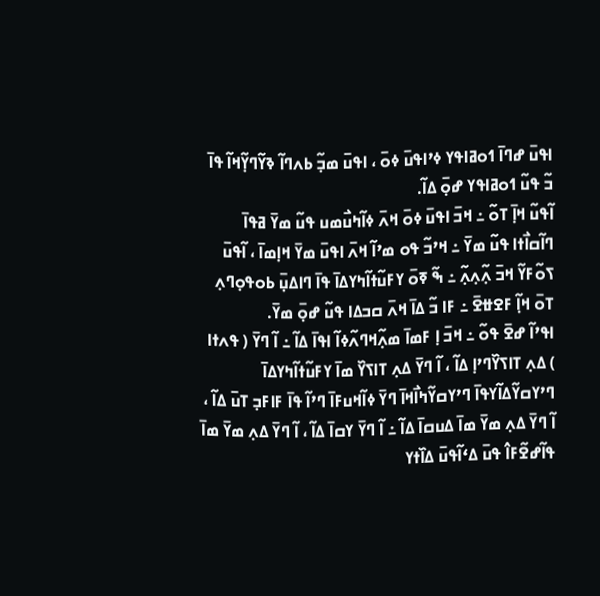ߊߟߎ߫ ߝߣߊ߫ ߗߋߥߊߟߌ ߦߴߊߟߎ߫ ߦߋ߫ ، ߊߟߎ߫ ߘߏ߲߬ ߕߍߣߊ߬ ߢߌ߬ߣߌ߲߬ߞߊ߬ ߟߊ߫ ߏ߬ ߟߎ߬ ߗߋߥߊߟߌ ߝߋ߲߫ ߡߊ߬.
ߊ߬ߟߎ߬ ߞߊ߲߫ ߠߋ߬ ߸ ߞߏ߫ ߊߟߎ߫ ߦߋ߫ ߞߍ߫ ߦߊ߬ߤߎ߯ߘߎ ߟߎ߬ ߘߌ߫ ߥߟߊ߫ ߣߊ߬ߛߊ߯ߙߊ ߟߎ߬ ߘߌ߫ ߸ ߞߴߏ߬ ߟߋ ߘߴߊ߬ ߞߍ߫ ߊߟߎ߫ ߘߌ߫ ߞߊ߲ߘߊ߫ ، ߊ߬ߟߎ߫ ߖߋ߬ߓߌ߬ ߞߏ߫ ߍ߲߬ߍ߲ߍ߲߬ ߸ ߒ߬ ߧߋ߫ ߌߓߎ߬ߙߊ߬ߤߌߡߊ߫ ߟߊ߫ ߣߊߡߎ߲߫ ߕߋߟߋ߲ߣߍ߲ ߠߋ߫ ߞߊ߲߬ ߓߐߚߐ߫ ߸ ߓߊ ߏ߬ ߡߊ߫ ߞߍ߫ ߛߏߡߊ ߟߎ߬ ߝߋ߲߫ ߘߌ߫.
ߊߟߴߊ߬ ߝߐ߫ ߟߋ߬ ߸ ߞߏ߫ ߊ߲ ߓߘߊ߫ ߘߍ߲߬ߞߣߍ߬ߦߊ߬ ߊߟߊ߫ ߡߊ߬ ߸ ߊ߬ ߣߌ߫ ( ߟߍߙߊ ) ߡߍ߲ ߠߊߖߌ߰ߣߴߊ߲ ߡߊ߬ ، ߊ߬ ߣߌ߫ ߡߍ߲ ߠߊߖߌ߰ ߘߊ߫ ߌߓߎ߬ߙߊ߬ߤߌߡߊ߫ ߣߴߌߛߌ߬ߡߊ߬ߌߟߊ߫ ߣߴߌߛߌ߬ߤߊ߯ߞߊ߫ ߣߌ߫ ߦߊ߬ߞߎߓߊ߫ ߣߴߊ߬ ߟߊ߫ ߓߊߓߏ߲ ߠߎ߫ ߡߊ߬ ، ߊ߬ ߣߌ߫ ߡߍ߲ ߘߌ߫ ߘߊ߫ ߡߎߛߊ߫ ߡߊ߬ ߸ ߊ߬ ߣߌ߫ ߌߛߊ߫ ߡߊ߬ ، ߊ߬ ߣߌ߫ ߡߍ߲ ߘߌ߫ ߘߊ߫ ߟߊ߬ߝߐ߬ߓߊ߮ ߟߎ߫ ߡߵߊ߬ߟߎ߫ ߡߊ߰ߙߌ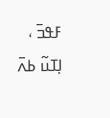ߓߟߏ߫ ، ߊ߲ߠߎ߬ ߕߍ߫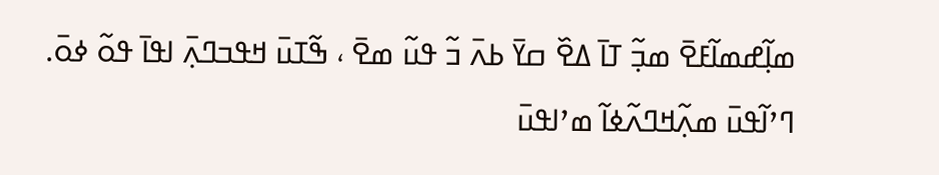ߘߊ߲߬ߝߘߊ߬ߓߐ߫ ߘߏ߲߬ ߠߊ߫ ߡߐ߰ ߛߌ߫ ߕߍ߫ ߏ߬ ߟߎ߬ ߘߐ߫ ، ߒ߬ߠߎ߫ ߞߟߏߣߍ߲߫ ߊߟߊ߫ ߟߋ߬ ߦߋ߫.
ߣߴߊ߬ߟߎ߫ ߘߍ߲߬ߞߣߍ߬ߦߊ߬ ߘߴߊߟߎ߫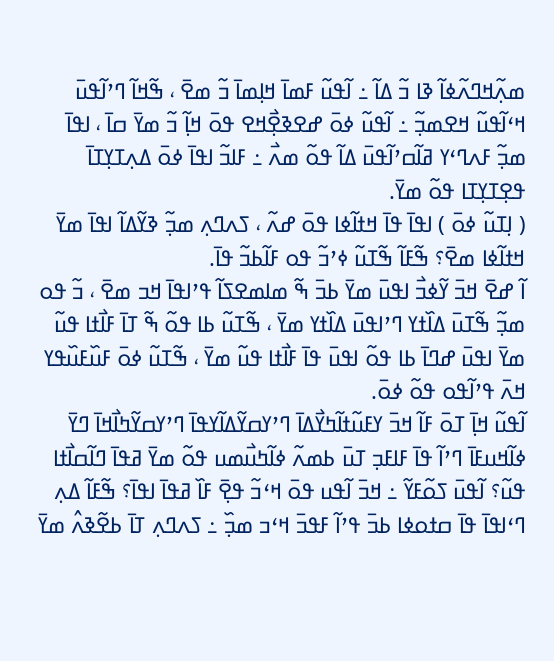ߘߍ߲߬ߞߣߍ߬ߦߊ߬ ߢߊ ߏ߬ ߡߊ߬ ߸ ߊ߬ߟߎ߬ ߓߘߊ߫ ߞߊ߲ߘߊ߫ ߏ߬ ߘߐ߫ ، ߒ߬ߞߊ߬ ߣߴߊ߬ߟߎ߫ ߞߵߊ߬ߟߎ߬ ߞߐߘߏ߲߬ ߸ ߊ߬ߟߎ߬ ߦߋ߫ ߝߐߢߐ߲߯ߞߐ ߟߋ߫ ߞߊ߲߬ ߏ߬ ߘߌ߫ ߛߊ߫ ، ߊߟߊ߫ ߘߏ߲߬ ߓߍߣߵߌ ߥߊ߬ߛߴߊ߬ߟߎ߫ ߡߊ߬ ߟߋ߬ ߘߍ߯ ߸ ߓߊߏ߬ ߊߟߊ߫ ߦߋ߫ ߡߍ߲ߠߌ߲ߠߊ߫ ߟߐ߲ߠߌ߲ߠߊ ߟߋ߬ ߘߌ߫.
( ߊ߲ߠߎ߬ ߦߋ߫ ) ߊߟߊ߫ ߟߊ߫ ߞߙߊ߬ߦߊ ߟߋ߫ ߝߍ߬ ، ߖߍߣߍ߲ ߘߏ߲߬ ߢߌ߬ߡߊ߬ ߊߟߊ߫ ߘߌ߫ ߞߙߊ߬ߦߊ ߘߐ߫؟ ߒ߬ߓߊ߬ ߒ߬ߠߎ߬ ߦߴߏ߬ ߟߋ ߓߊ߬ߕߏ߬ ߟߊ߫.
ߊ߬ ߝߐ߫ ߞߏ߫ ߌ߬ߦߏ߯ ߊߟߎ߫ ߘߌ߫ ߕߏ߫ ߒ߬ ߘߊߘߐߖߊ߬ ߟߴߊߟߊ߫ ߞߏ ߘߐ߫ ، ߏ߬ ߟߋ ߘߏ߲߬ ߒ߬ߠߎ߫ ߡߊ߰ߙߌ ߣߴߊߟߎ߫ ߡߊ߰ߙߌ ߘߌ߫ ، ߒ߬ߠߎ߬ ߕߊ ߟߋ߬ ߒ߬ ߠߊ߫ ߓߊ߯ߙߊ ߟߎ߬ ߘߌ߫ ߊߟߎ߫ ߝߣߊ߫ ߕߊ ߟߋ߬ ߊߟߎ߫ ߟߊ߫ ߓߊ߯ߙߊ ߟߎ߬ ߘߌ߫ ، ߒ߬ߠߎ߬ ߦߋ߫ ߓߎ߰ߓߎ߰ߟߌ ߞߍ߫ ߟߴߊ߬ߟߋ ߟߋ߬ ߦߋ߫.
ߊ߬ߟߎ߬ ߞߊ߲߫ ߠߋ߫ ߓߊ߬ ߞߏ߫ ߌߓߎ߬ߙߊ߬ߤߌ߯ߡߊ߫ ߣߴߌߛߌ߬ߡߊ߬ߌߟߊ߫ ߣߴߌߛߌ߬ߤߊ߯ߞߊ߫ ߣߌ߫ ߦߊ߬ߞߎߓߊ߫ ߣߴߊ߬ ߟߊ߫ ߓߊߓߏ߲ ߠߎ߫ ߕߘߍ߬ ߦߊ߬ߤߎ߯ߘߎ ߟߋ߬ ߘߌ߫ ߥߟߊ߫ ߣߊ߬ߛߊ߯ߙߊ ߟߎ߬؟ ߊ߬ߟߎ߫ ߖߋ߬ߓߌ߬ ߸ ߞߏ߫ ߊ߬ߟߎ ߟߋ߫ ߞߵߏ߬ ߟߐ߲߫ ߓߊ߰ ߥߟߊ߫ ߊߟߊ߫؟ ߒ߬ߓߊ߬ ߡߍ߲ ߣߵߊߟߊ߫ ߟߊ߫ ߛߙߋߦߊ ߕߏ߫ ߟߴߊ߬ ߓߟߏ߫ ߞߵߏ ߘߏ߲߰ ߸ ߖߍߣߍ߲ ߠߊ߫ ߕߐ߬ߢߍ߮ ߘߌ߫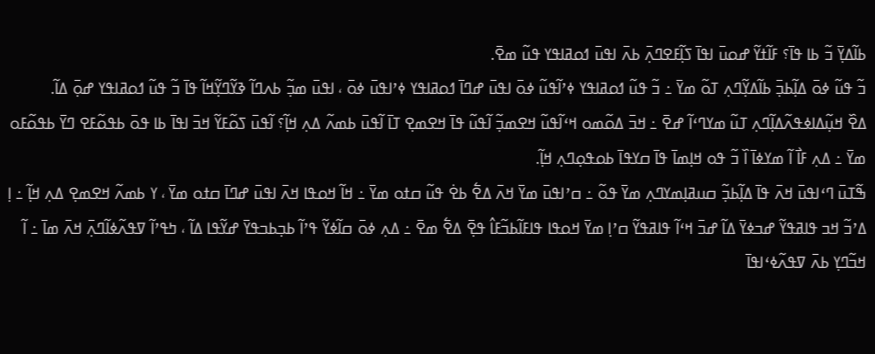ߕߊ߬ߡߌ߲߫ ߏ߬ ߕߊ ߟߊ߫؟ ߓߊ߬ߙߌ߬ ߝߋߎ߫ ߊߟߊ߫ ߖߊ߲߬ߓߐߣߍ߲߫ ߕߍ߫ ߊߟߎ߫ ߗߋߥߊߟߌ ߟߎ߬ ߘߐ߫.
ߏ߬ ߟߎ߬ ߦߋ߫ ߡߊ߲߬ߕߏ߲߫ ߕߊ߬ߡߌ߲߬ߣߍ߲ ߠߋ߬ ߘߌ߫ ߸ ߏ߬ ߟߎ߬ ߗߋߥߊߟߌ ߦߴߊ߬ߟߎ߬ ߦߋ߫ ߊߟߎ߫ ߝߣߊ߫ ߗߋߥߊߟߌ ߦߴߊߟߎ߫ ߦߋ߫ ، ߊߟߎ߫ ߘߏ߲߬ ߕߍߣߊ߬ ߢߌ߬ߣߌ߲߬ߞߊ߬ ߟߊ߫ ߏ߬ ߟߎ߬ ߗߋߥߊߟߌ ߝߋ߲߫ ߡߊ߬.
ߡߐ߰ ߞߎ߲߬ߡߊߦߟߍ߬ߡߊ߲߬ߣߍ߲ ߠߎ߬ ߘߌߣߵߊ߬ ߝߐ߫ ߸ ߞߏ߫ ߡߋ߬ߘߋ ߞߵߊ߬ߟߎ߬ ߞߐߘߏ߲߬ ߊ߬ߟߎ߬ ߟߊ߫ ߞߐߘߐ߲ ߠߊ߫ ߊ߬ߟߎ߫ ߕߘߍ߬ ߡߍ߲ ߞߊ߲߬؟ ߊ߬ߟߎ߫ ߖߋ߬ߓߌ߬ ߞߏ߫ ߊߟߊ߫ ߕߊ ߟߋ߫ ߕߟߋ߬ߓߐ ߣߌ߫ ߕߟߋ߬ߓߋ ߘߌ߫ ߸ ߡߍ߲ ߓߊ߯ ߊ߬ ߘߌߦߊ߫ ߊ߰ ߏ߬ ߟߋ ߞߊ߲ߘߊ߫ ߟߊ߫ ߛߌߟߊ߫ ߕߋߟߋ߲ߣߍ߲ ߞߊ߲߬.
ߒ߬ߠߎ߫ ߣߵߊߟߎ߫ ߞߍ߫ ߟߊ߫ ߡߊ߲߬ߕߏ߲߬ ߛߎߥߊ߲ߘߌߣߍ߲ ߘߌ߫ ߟߋ߬ ߸ ߛߴߊߟߎ߫ ߘߌ߫ ߞߍ߫ ߡߐ߱ ߕߐ߭ ߟߎ߬ ߛߙߋ ߘߌ߫ ߸ ߞߊ߬ ߞߋߟߊ ߞߍ߫ ߊߟߎ߫ ߝߣߊ߫ ߛߙߋ ߘߌ߫ ، ߌ ߕߘߍ߬ ߞߐߘߐ߲ ߡߍ߲ ߞߊ߲߬ ߸ ߊ߲ ߡߴߏ߬ ߞߏ ߟߊߥߟߌ߬ ߝߏߦߌ߫ ߡߊ߬ ߝߏ߫ ߞߵߊ߬ ߟߊߥߟߌ߬ ߛߴߊ߲ ߘߌ߫ ߞߋߟߊ ߟߊߓߊ߬ߕߏ߬ߓߊ߮ ߟߐ߲߫ ߡߐ߱ ߘߐ߫ ߸ ߡߍ߲ ߦߋ߫ ߛߊ߬ߦߌ߬ ߟߴߊ߬ ߕߏ߲ߕߏߟߌ߫ ߝߌ߬ߟߊ ߡߊ߬ ، ߤߟߴߊ߬ ߜߟߍ߬ߦߊ߬ߣߍ߲߫ ߞߍ߫ ߘߊ߫ ߸ ߊ߬ ߞߏ߬ߣߌ߲ ߕߍ߫ ߜߟߍ߬ߦߵߊߟߊ߫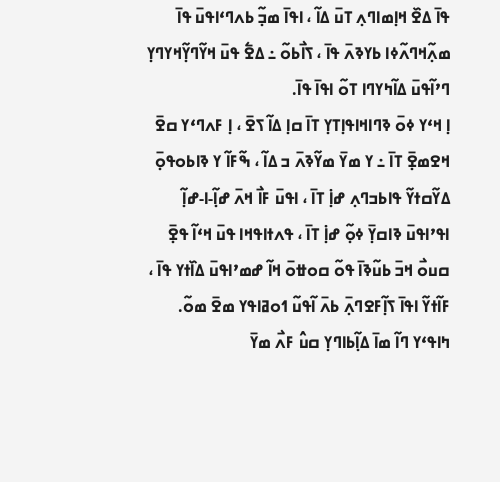ߟߊ߫ ߡߐ߰ ߞߊ߲ߘߊߣߍ߲ ߠߎ߫ ߡߊ߬ ، ߊߟߊ߫ ߘߏ߲߬ ߕߍߣߵߊߟߎ߫ ߟߊ߫ ߘߍ߲߬ߞߣߍ߬ߦߊ ߕߌߢߍ߫ ߟߊ߫ ، ߖߊ߯ߕߋ߬ ߸ ߡߐ߱ ߟߎ߫ ߞߌ߬ߣߌ߲߬ߞߌߣߌ߲ ߣߴߊ߬ߟߎ߫ ߡߊ߬ߤߌߣߊ ߠߋ߬ ߊߟߊ߫ ߟߊ߫.
ߊ߲ ߞߵߌ ߦߋ߫ ߢߣߊߞߊߟߊ߲ߠߌ߲ ߠߊ߫ ߛߊ߲ ߡߊ߬ ߖߐ߫ ، ߊ߲ ߓߍߣߵߌ ߛߐ߫ ߞߐߘߐ߲߫ ߠߊ߫ ߸ ߌ ߘߌ߫ ߘߌ߬ߢߍ߫ ߏ ߡߊ߬ ، ߒ߬ߓߊ߬ ߌ ߢߊߕߋߟߋ߲߫ ߡߌ߬ߛߙߌ߬ ߟߊߕߏߣߍ߲ ߝߊ߲߭ ߠߊ߫ ، ߊߟߎ߫ ߓߊ߯ ߞߍ߫ ߝߊ߲߬-ߊ-ߝߊ߲߬ ߊߟߴߊߟߎ߫ ߢߊߛߌ߲߫ ߦߋ߲߬ ߝߊ߲߭ ߠߊ߫ ، ߟߍߙߊߟߞߊ ߟߎ߫ ߞߵߊ߬ ߟߐ߲߫ ߛߎߋ߯ ߞߏ߫ ߕߎ߬ߢߊ߫ ߟߋ߬ ߛߋߚߋ߫ ߞߊ߬ ߝߘߴߊߟߎ߫ ߡߊ߰ߙߌ ߟߊ߫ ، ߓߊ߬ߙߌ߬ ߊߟߊ߫ ߖߊ߲߬ߓߐߣߍ߲߫ ߕߍ߫ ߊ߬ߟߎ߬ ߗߋߥߊߟߌ ߘߐ߫ ߘߋ߬.
ߤߊߟߵߌ ߣߊ߬ ߘߊ߫ ߡߊ߲߬ߕߊߣߌ߲ ߛߎ߮ ߓߍ߯ ߘߌ߫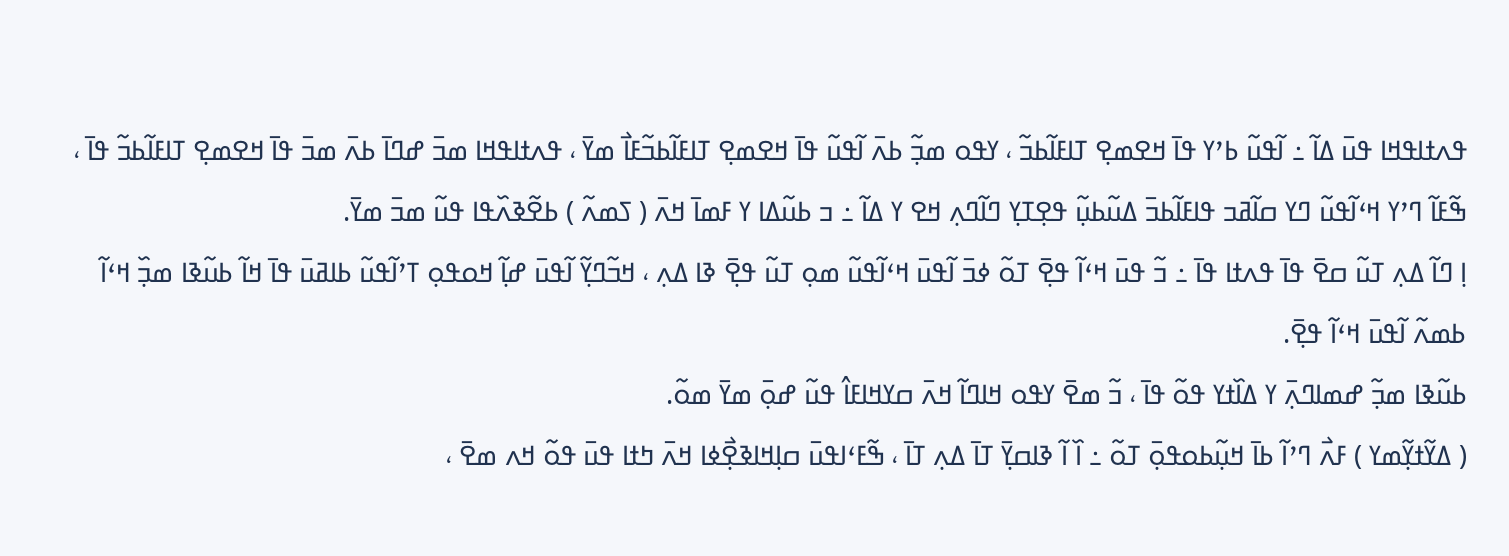ߟߍߙߊߟߞߊ ߟߎ߫ ߡߊ߬ ߸ ߊ߬ߟߎ߬ ߕߴߌ ߟߊ߫ ߞߐߘߐ߲ ߠߊߓߊ߬ߕߏ߬ ، ߌߟߋ ߘߏ߲߬ ߕߍ߫ ߊ߬ߟߎ߬ ߟߊ߫ ߞߐߘߐ߲ ߠߊߓߊ߬ߕߏ߬ߓߊ߯ ߘߌ߫ ، ߟߍߙߊߟߞߊ ߘߏ߫ ߝߣߊ߫ ߕߍ߫ ߘߏ߫ ߟߊ߫ ߞߐߘߐ߲ ߠߊߓߊ߬ߕߏ߬ ߟߊ߫ ، ߒ߬ߓߊ߬ ߣߴߌ ߞߵߊ߬ߟߎ߬ ߣߌ ߛߊ߬ߥߏ ߟߊߓߊ߬ߕߏ߫ ߡߎ߬ߕߎ߲߬ ߟߐ߲ߠߌ߲ ߣߊ߬ߣߍ߲ ߞߐ ߌ ߡߊ߬ ߸ ߏ ߕߎ߬ߡߊ ߌ ߓߘߊ߫ ߞߍ߫ ( ߖߘߍ߬ ) ߕߐ߬ߢߍ߰ߟߊ ߟߎ߬ ߘߏ߫ ߘߌ߫.
ߊ߲ ߣߊ߬ ߡߍ߲ ߠߎ߬ ߛߐ߫ ߟߊ߫ ߟߍߙߊ ߟߊ߫ ߸ ߏ߬ ߟߎ߫ ߞߵߊ߬ ߟߐ߲߫ ߠߋ߬ ߦߏ߫ ߊ߬ߟߎ߫ ߞߵߊ߬ߟߎ߬ ߘߋ߲ ߠߎ߬ ߟߐ߲߫ ߢߊ ߡߍ߲ ، ߞߏ߬ߣߌ߲߬ ߊ߬ߟߎ߫ ߝߊ߲߬ ߞߋߟߋ߲ ߠߴߊ߬ߟߎ߬ ߕߊߥߎ߫ ߟߊ߫ ߞߊ߬ ߕߎ߬ߢߊ ߘߏ߲߰ ߞߵߊ߬ ߕߘߍ߬ ߊ߬ߟߎ߫ ߞߵߊ߬ ߟߐ߲߫.
ߕߎ߬ߢߊ ߘߏ߲߬ ߝߘߊߣߍ߲߫ ߌ ߡߊ߰ߙߌ ߟߋ߬ ߟߊ߫ ، ߏ߬ ߘߐ߫ ߌߟߋ ߞߊߣߊ߬ ߞߍ߫ ߛߌߞߊߓߊ߮ ߟߎ߬ ߝߋ߲߫ ߘߌ߫ ߘߋ߬.
( ߡߌ߬ߙߌ߲߬ߘߌ ) ߓߍ߯ ߣߴߊ߬ ߕߊ߫ ߞߎ߲߬ߕߋߟߋ߲߫ ߠߋ߬ ߸ ߊ߰ ߊ߬ ߢߊߛߌ߲߫ ߠߊ߫ ߡߍ߲ ߠߊ߫ ، ߒ߬ߓߵߊߟߎ߫ ߛߊ߲ߞߊߢߐ߲߯ߦߊ ߞߍ߫ ߤߙߊ ߟߎ߫ ߟߋ߬ ߞߍ ߘߐ߫ ،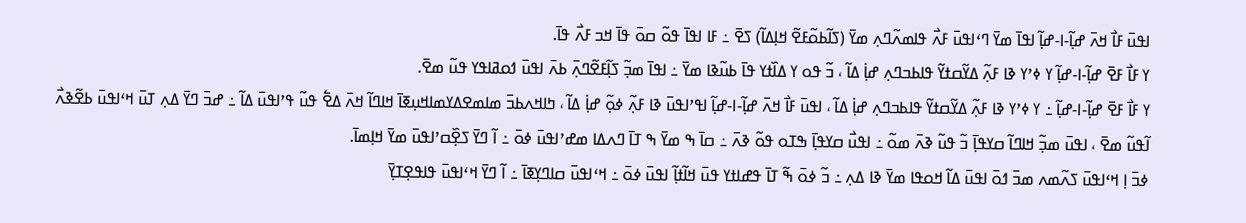ߊߟߎ߫ ߓߊ߯ ߞߍ߫ ߝߊ߲߬-ߊ-ߝߊ߲߬ ߊߟߊ߫ ߘߌ߫ ߣߵߊߟߎ߫ ߓߍ߯ ߟߊߘߍ߬ߣߍ߲ ߘߌ߫ (ߖߊ߬ߕߋ߬ߓߐ߬ ߞߊ߲ߡߊ߬) ߖߐ߫ ߸ ߓߊ ߊߟߊ߫ ߟߋ߬ ߛߋ߫ ߟߊ߫ ߞߏ ߓߍ߯ ߟߊ߫.
ߌ ߓߊ߯ ߓߐ߫ ߝߊ߲߬-ߊ-ߝߊ߲߬ ߌ ߦߴߌ ߢߊ ߓߍ߲߬ ߡߌ߬ߛߙߌ߬ ߟߊߕߏߣߍ߲ ߝߊ߲߭ ߡߊ߬ ، ߏ߬ ߟߋ ߌ ߡߊ߰ߙߌ ߟߊ߫ ߕߎ߬ߢߊ ߘߌ߫ ߸ ߊߟߊ߫ ߘߏ߲߬ ߖߊ߲߬ߓߐ߬ߣߍ߲߫ ߕߍ߫ ߊߟߎ߫ ߗߋߥߊߟߌ ߟߎ߬ ߘߐ߫.
ߌ ߓߊ߯ ߓߐ߫ ߝߊ߲߬-ߊ-ߝߊ߲߬ ߸ ߌ ߦߴߌ ߢߊ ߓߍ߲߬ ߡߌ߬ߛߙߌ߬ ߟߊߕߏߣߍ߲ ߝߊ߲߭ ߡߊ߬ ، ߊߟߎ߫ ߓߊ߯ ߞߍ߫ ߝߊ߲߬-ߊ-ߝߊ߲߬ ߊߟߴߊߟߎ߫ ߢߊ ߓߍ߲߬ ߦߋ߲߬ ߝߊ߲߭ ߡߊ߬ ، ߤߊߞߍߕߏ߫ ߘߊߘߐߡߌߘߊߞߎ߲ߧߊ߫ ߞߊߣߊ߬ ߞߍ߫ ߡߐ߱ ߟߎ߬ ߟߴߊߟߎ߫ ߡߊ߬ ߸ ߝߏ߫ ߣߌ߫ ߡߍ߲ ߠߎ߫ ߞߵߊߟߎ߫ ߕߐ߬ߢߍ߯ ߊ߬ߟߎ߬ ߘߐ߫ ، ߊߟߎ߫ ߘߏ߲߬ ߞߊߣߊ߬ ߛߌߟߊ߲߫ ߏ߬ ߟߎ߬ ߢߍ߫ ߘߋ߬ ߸ ߊߟߎ߯ ߛߌߟߊ߲߫ ߒߠߋ ߟߋ߬ ߢߍ߫ ߸ ߛߊ߫ ߒ ߘߌ߫ ߒ ߠߊ߫ ߣߍߡߊ ߘߝߴߊߟߎ߫ ߦߋ߫ ߸ ߊ߬ ߣߌ߫ ߖߐ߲߰ߛߴߊߟߎ߫ ߘߌ߫ ߞߊ߲ߘߊ߫.
ߦߏ߫ ߊ߲ ߞߵߊߟߎ߫ ߖߍ߬ߘߍ ߘߏ߫ ߗߋ߫ ߊߟߎ߫ ߡߊ߬ ߞߋߟߊ ߘߌ߫ ߢߊ ߡߍ߲ ߸ ߏ߬ ߦߋ߫ ߒ߬ ߠߊ߫ ߟߝߊߙߌ ߟߎ߫ ߞߊ߬ߙߊ߲߬ ߊߟߎ߫ ߦߋ߫ ߸ ߞߵߊߟߎ߫ ߛߊߣߌ߲ߧߊ߫ ߸ ߊ߬ ߣߌ߫ ߞߵߊߟߎ߫ ߟߊߟߐ߲ߠߌ߲߫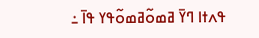ߟߍߙߊ ߣߌ߫ ߥߘߋ߬ߥߘߋ߬ߟߌ ߟߊ߫ ߸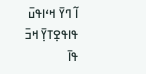ߊ߬ ߣߌ߫ ߞߵߊߟߎ߫ ߟߊߟߐ߲ߠߌ߲߫ ߞߏ߫ ߟߊ߫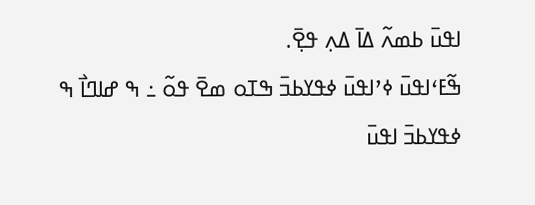ߊߟߎ߫ ߕߘߍ߬ ߡߊ߫ ߡߍ߲ ߟߐ߲߫.
ߒ߬ߓߵߊߟߎ߫ ߦߴߊߟߎ߫ ߦߟߌߕߏ߫ ߒߠߋ ߘߐ߫ ߟߋ߬ ߸ ߒ ߝߊߣߊ߯ ߒ ߦߟߌߕߏ߫ ߊߟߎ߫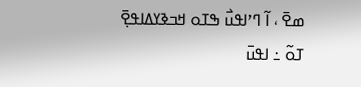ߘߐ߫ ، ߊ߬ ߣߴߊߟߎ߯ ߒߠߋ ߞߏߢߌߡߊߟߐ߲߫ ߠߋ߬ ߸ ߊߟߎ߫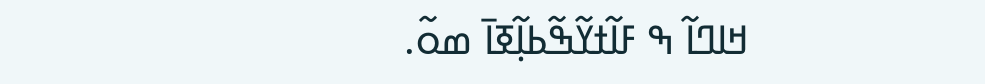ߞߊߣߊ߬ ߒ ߓߊ߬ߙߌ߬ߒ߬ߕߊ߲߬ߧߊ߫ ߘߋ߬.